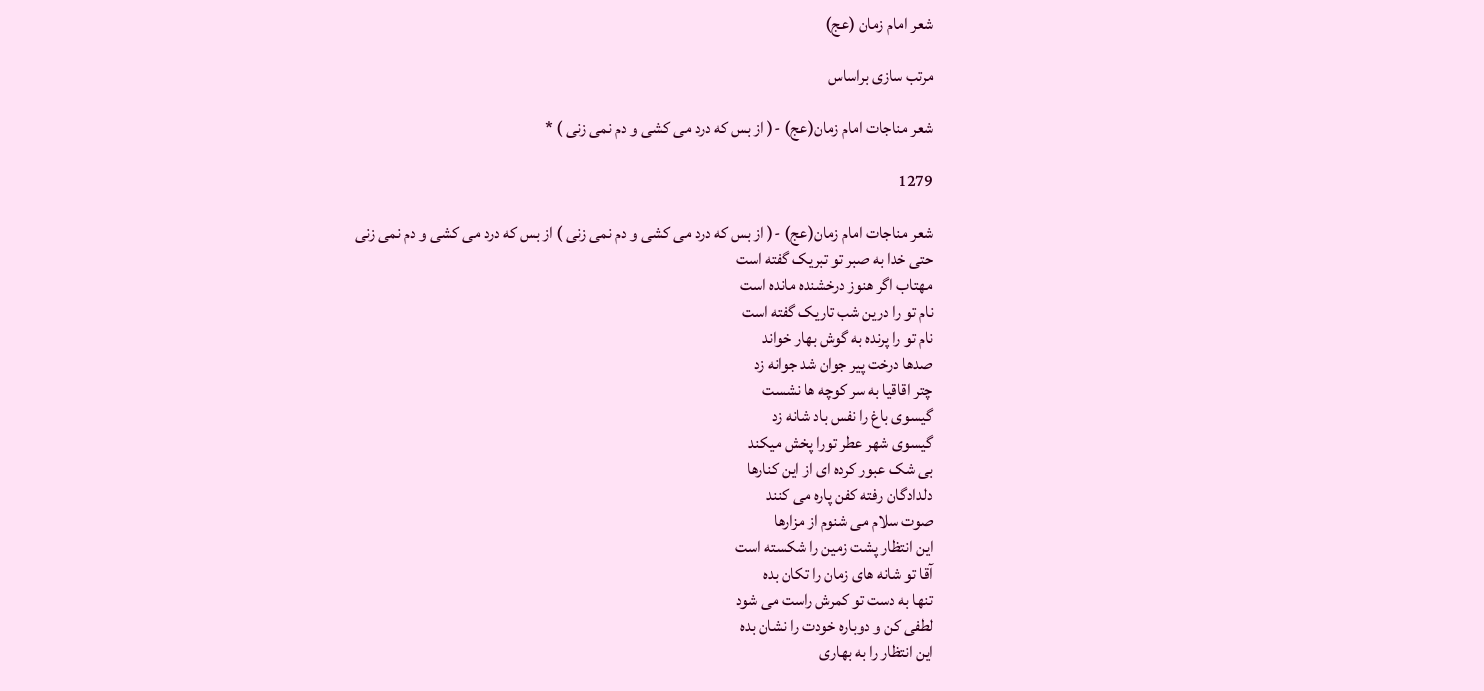شعر امام زمان (عج)

مرتب سازی براساس

شعر مناجات امام زمان(عج) -( از بس که درد می کشی و دم نمی زنی ) *

1279

شعر مناجات امام زمان(عج) -( از بس که درد می کشی و دم نمی زنی ) از بس که درد می کشی و دم نمی زنی
حتی خدا به صبر تو تبریک گفته است
مهتاب اگر هنوز درخشنده مانده است
نام تو را درین شب تاریک گفته است
نام تو را پرنده به گوش بهار خواند
صدها درخت پیر جوان شد جوانه زد
چتر اقاقیا به سر کوچه ها نشست
گیسوی باغ را نفس باد شانه زد
گیسوی شهر عطر تورا پخش میکند
بی شک عبور کرده ای از این کنارها
دلدادگان رفته کفن پاره می کنند
صوت سلام می شنوم از مزارها
این انتظار پشت زمین را شکسته است
آقا تو شانه های زمان را تکان بده
تنها به دست تو کمرش راست می شود
لطفی کن و دوباره خودت را نشان بده
این انتظار را به بهاری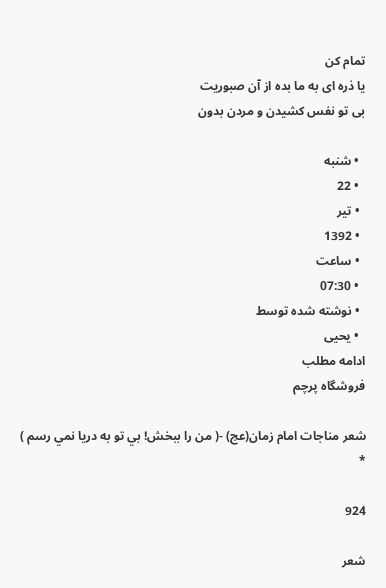تمام کن
یا ذره ای به ما بده از آن صبوریت
بی تو نفس کشیدن و مردن بدون

  • شنبه
  • 22
  • تیر
  • 1392
  • ساعت
  • 07:30
  • نوشته شده توسط
  • یحیی
ادامه مطلب
فروشگاه پرچم

شعر مناجات امام زمان(عج) -( من را ببخش! بي تو به دريا نمي رسم ) *

924

شعر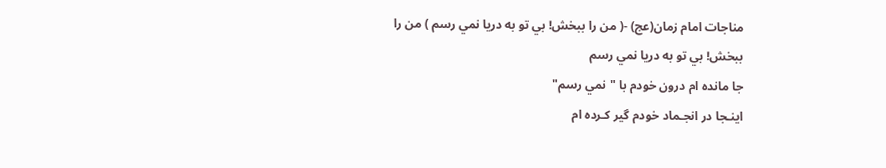مناجات امام زمان(عج) -( من را ببخش! بي تو به دريا نمي رسم ) من را ببخش! بي تو به دريا نمي رسم
جا مانده ام درون خودم با "نمي رسم"
اينـجا در انجـماد خودم گير كـرده ام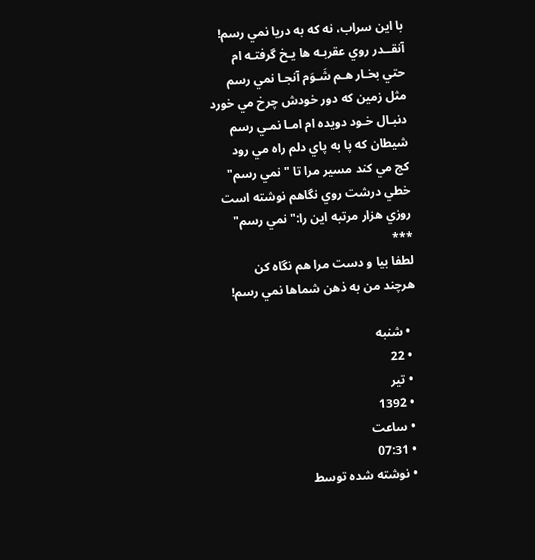با اين سراب، نه كه به دريا نمي رسم!
آنقــدر روي عقربـه ها يـخ گرفتـه ام
حتي بخـار هـم شَـوَم آنجـا نمي رسم
مثل زمين كه دور خودش چرخ مي خورد
دنبـال خـود دويده ام امـا نمـي رسم
شيطان كه پا به پاي دلم راه مي رود
كج مي كند مسير مرا تا " نمي رسم"
خطي درشت روي نگاهم نوشته است
روزي هزار مرتبه اين را:" نمي رسم"
***
لطفا بيا و دست مرا هم نگاه كن
هرچند من به ذهن شماها نمي رسم!

  • شنبه
  • 22
  • تیر
  • 1392
  • ساعت
  • 07:31
  • نوشته شده توسط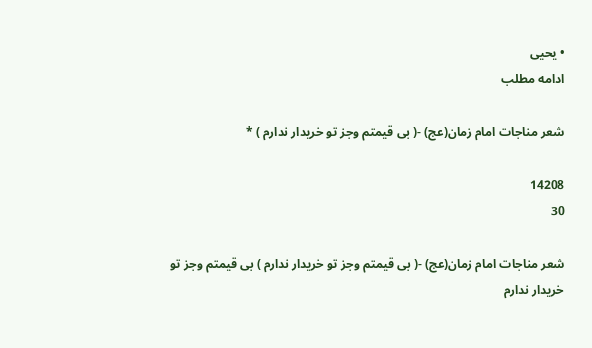• یحیی
ادامه مطلب

شعر مناجات امام زمان(عج) -( بی قیمتم وجز تو خریدار ندارم ) *

14208
30

شعر مناجات امام زمان(عج) -( بی قیمتم وجز تو خریدار ندارم ) بی قیمتم وجز تو خریدار ندارم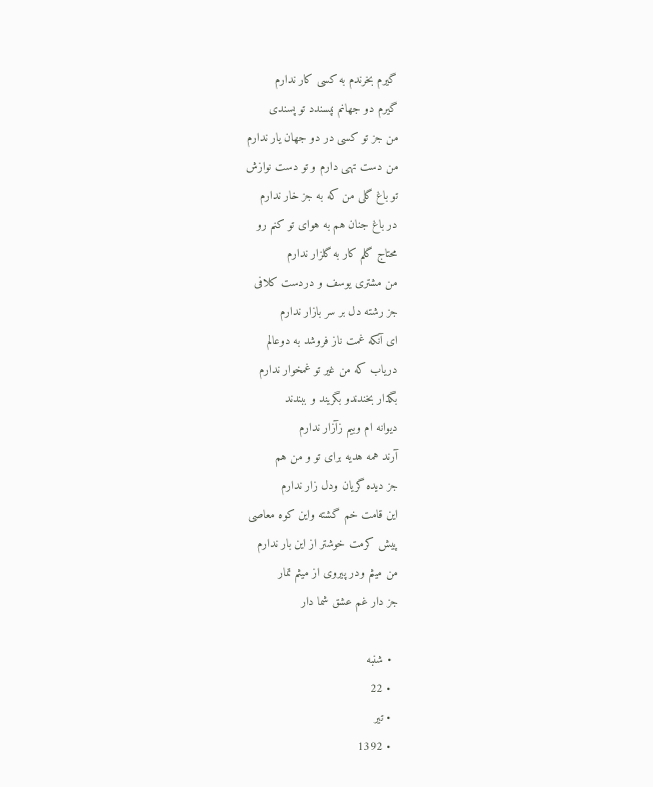گیرم بخرندم به کسی کار ندارم
گیرم دو جهانم نپسندد تو پسندی
من جز تو کسی در دو جهان یار ندارم
من دست تهی دارم و تو دست نوازش
تو باغ گلی من که به جز خار ندارم
در باغ جنان هم به هوای تو کنم رو
محتاج گلم کار به گلزار ندارم
من مشتری یوسف و دردست کلافی
جز رشته دل بر سر بازار ندارم
ای آنکه غمت ناز فروشد به دوعالم
دریاب که من غیر تو غمخوار ندارم
بگذار بخندندو بگریند و ببندند
دیوانه ام وبیم زآزار ندارم
آرند همه هدیه برای تو و من هم
جز دیده گریان ودل زار ندارم
این قامت خم گشته واین کوه معاصی
پیش کرمت خوشتر از این بار ندارم
من میثم ودر پیروی از میثم تمار
جز دار غم عشق شما دار

  • شنبه
  • 22
  • تیر
  • 1392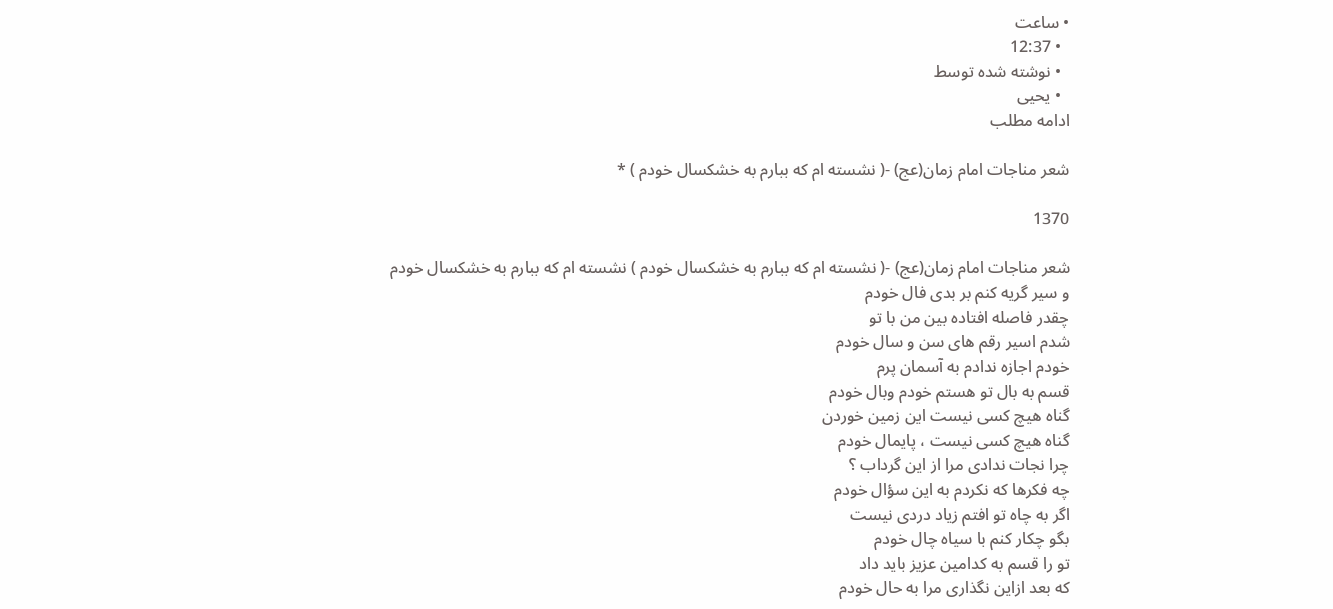• ساعت
  • 12:37
  • نوشته شده توسط
  • یحیی
ادامه مطلب

شعر مناجات امام زمان(عج) -( نشسته ام که ببارم به خشکسال خودم ) *

1370

شعر مناجات امام زمان(عج) -( نشسته ام که ببارم به خشکسال خودم ) نشسته ام که ببارم به خشکسال خودم
و سیر گریه کنم بر بدی فال خودم
چقدر فاصله افتاده بین من با تو
شدم اسیر رقم های سن و سال خودم
خودم اجازه ندادم به آسمان پرم
قسم به بال تو هستم خودم وبال خودم
گناه هیچ کسی نیست این زمین خوردن
گناه هیچ کسی نیست ، پایمال خودم
چرا نجات ندادی مرا از این گرداب ؟
چه فکرها که نکردم به این سؤال خودم
اگر به چاه تو افتم زیاد دردی نیست
بگو چکار کنم با سیاه چال خودم
تو را قسم به کدامین عزیز باید داد
که بعد ازاین نگذاری مرا به حال خودم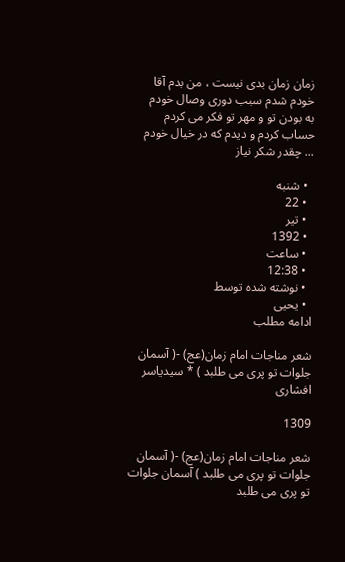زمان زمان بدی نیست ، من بدم آقا
خودم شدم سبب دوری وصال خودم
به بودن تو و مهر تو فکر می کردم
حساب کردم و دیدم که در خیال خودم
... چقدر شکر نیاز

  • شنبه
  • 22
  • تیر
  • 1392
  • ساعت
  • 12:38
  • نوشته شده توسط
  • یحیی
ادامه مطلب

شعر مناجات امام زمان(عج) -( آسمان جلوات تو پری می طلبد ) * سیدیاسر افشاری

1309

شعر مناجات امام زمان(عج) -( آسمان جلوات تو پری می طلبد ) آسمان جلوات تو پری می طلبد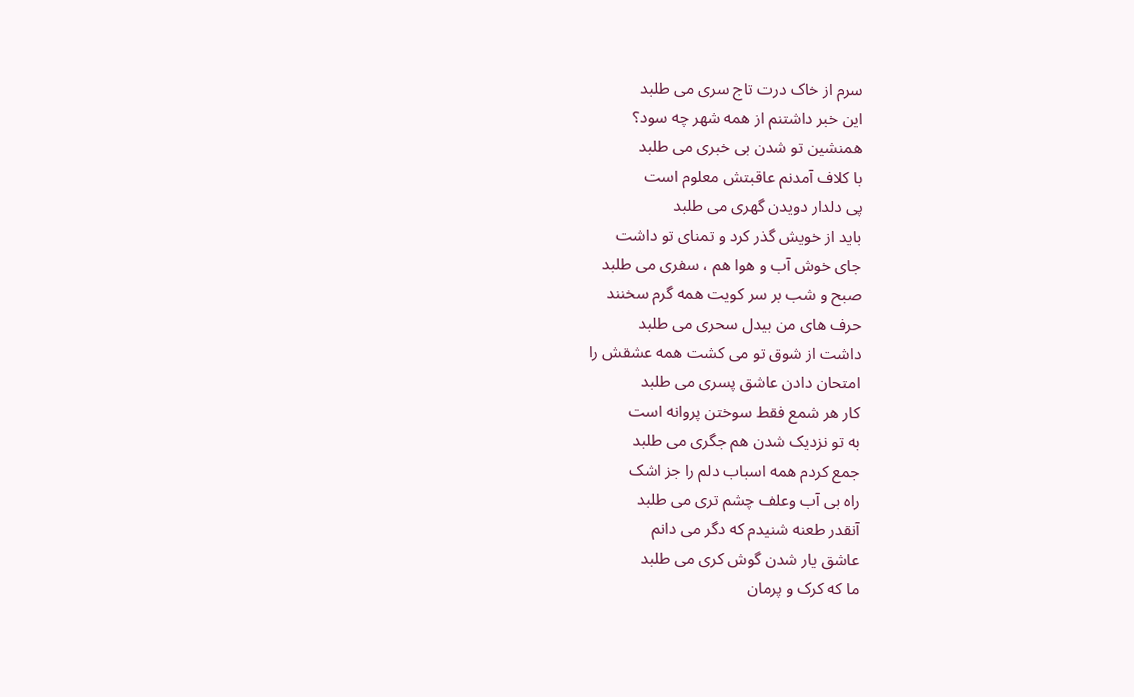سرم از خاک درت تاج سری می طلبد
این خبر داشتنم از همه شهر چه سود؟
همنشین تو شدن بی خبری می طلبد
با کلاف آمدنم عاقبتش معلوم است
پی دلدار دویدن گهری می طلبد
باید از خویش گذر کرد و تمنای تو داشت
جای خوش آب و هوا هم ، سفری می طلبد
صبح و شب بر سر کویت همه گرم سخنند
حرف های من بیدل سحری می طلبد
داشت از شوق تو می کشت همه عشقش را
امتحان دادن عاشق پسری می طلبد
کار هر شمع فقط سوختن پروانه است
به تو نزدیک شدن هم جگری می طلبد
جمع کردم همه اسباب دلم را جز اشک
راه بی آب وعلف چشم تری می طلبد
آنقدر طعنه شنیدم که دگر می دانم
عاشق یار شدن گوش کری می طلبد
ما که کرک و پرمان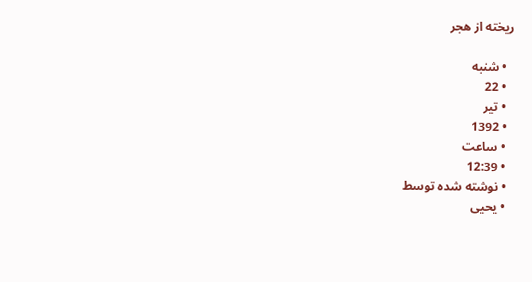ریخته از هجر

  • شنبه
  • 22
  • تیر
  • 1392
  • ساعت
  • 12:39
  • نوشته شده توسط
  • یحیی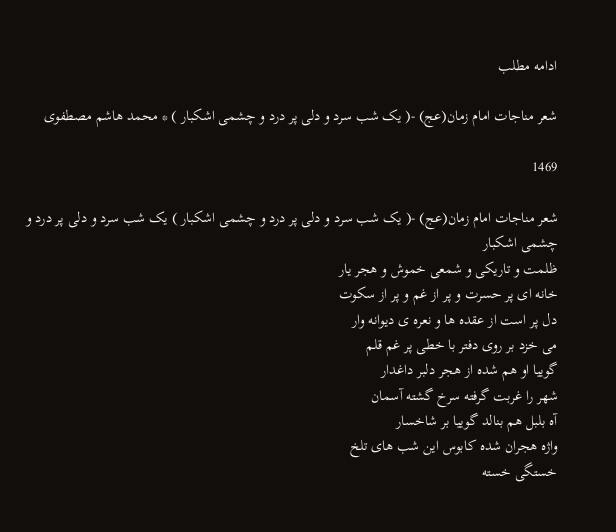ادامه مطلب

شعر مناجات امام زمان(عج) -( یک شب سرد و دلی پر درد و چشمی اشکبار ) * محمد هاشم مصطفوی

1469

شعر مناجات امام زمان(عج) -( یک شب سرد و دلی پر درد و چشمی اشکبار ) یک شب سرد و دلی پر درد و چشمی اشکبار
ظلمت و تاریکی و شمعی خموش و هجر یار
خانه ای پر حسرت و پر از غم و پر از سکوت
دل پر است از عقده ها و نعره ی دیوانه وار
می خزد بر روی دفتر با خطی پر غم قلم
گوییا او هم شده از هجر دلبر داغدار
شهر را غربت گرفته سرخ گشته آسمان
آه بلبل هم بنالد گوییا بر شاخسار
واژه هجران شده کابوس این شب های تلخ
خستگی خسته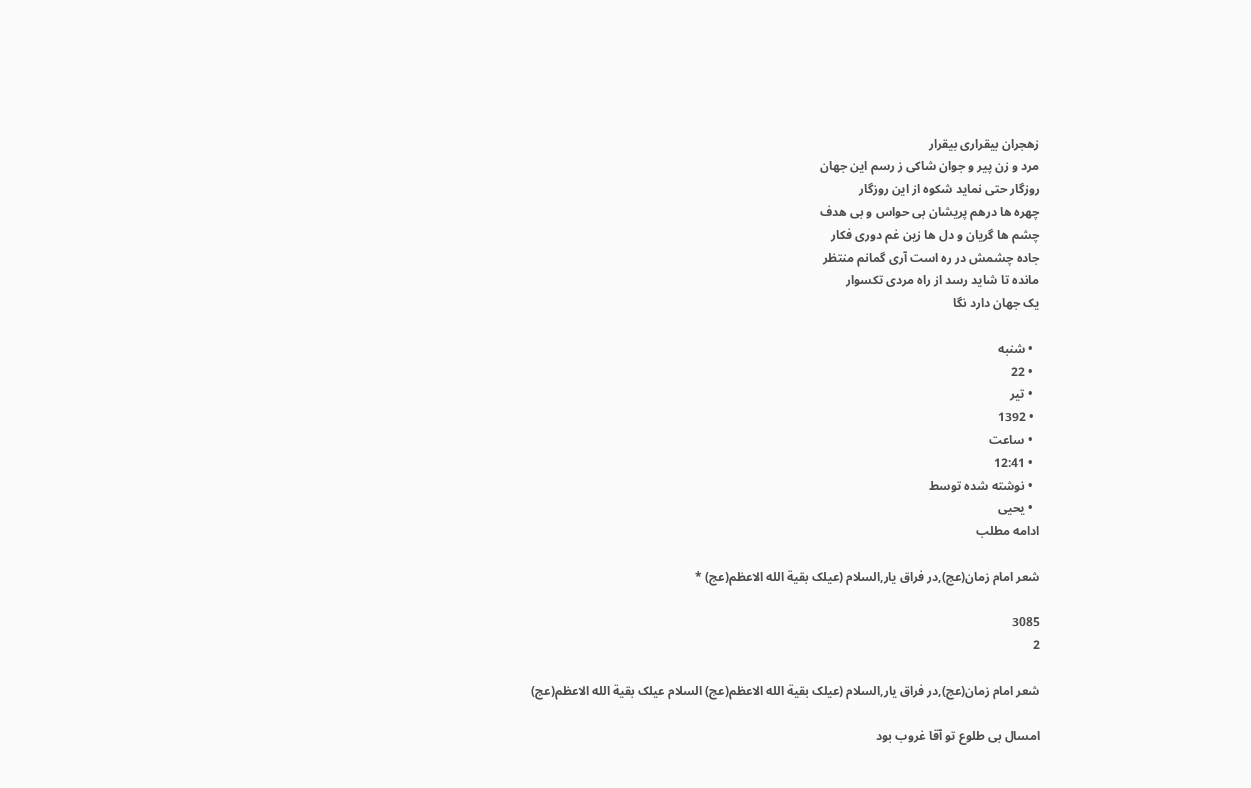زهجران بیقراری بیقرار
مرد و زن پیر و جوان شاکی ز رسم این جهان
روزگار حتی نماید شکوه از این روزگار
چهره ها درهم پریشان بی حواس و بی هدف
چشم ها گریان و دل ها زین غم دوری فکار
جاده چشمش در ره است آری گمانم منتظر
مانده تا شاید رسد از راه مردی تکسوار
یک جهان دارد نگا

  • شنبه
  • 22
  • تیر
  • 1392
  • ساعت
  • 12:41
  • نوشته شده توسط
  • یحیی
ادامه مطلب

شعر امام زمان(عج),در فراق یار,السلام (عیلک بقیة الله الاعظم(عج) *

3085
2

شعر امام زمان(عج),در فراق یار,السلام (عیلک بقیة الله الاعظم(عج) السلام عیلک بقیة الله الاعظم(عج)

امسال بی طلوع تو آقا غروب بود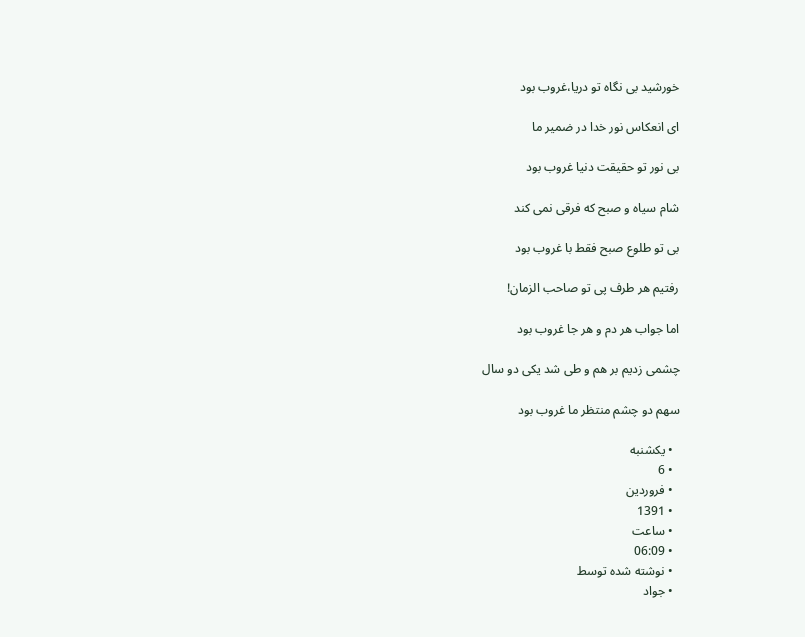خورشید بی نگاه تو دریا،غروب بود

ای انعکاس نور خدا در ضمیر ما

بی نور تو حقیقت دنیا غروب بود

شام سیاه و صبح که فرقی نمی کند

بی تو طلوع صبح فقط با غروب بود

رفتیم هر طرف پی تو صاحب الزمان!

اما جواب هر دم و هر جا غروب بود

چشمی زدیم بر هم و طی شد یکی دو سال

سهم دو چشم منتظر ما غروب بود

  • یکشنبه
  • 6
  • فروردین
  • 1391
  • ساعت
  • 06:09
  • نوشته شده توسط
  • جواد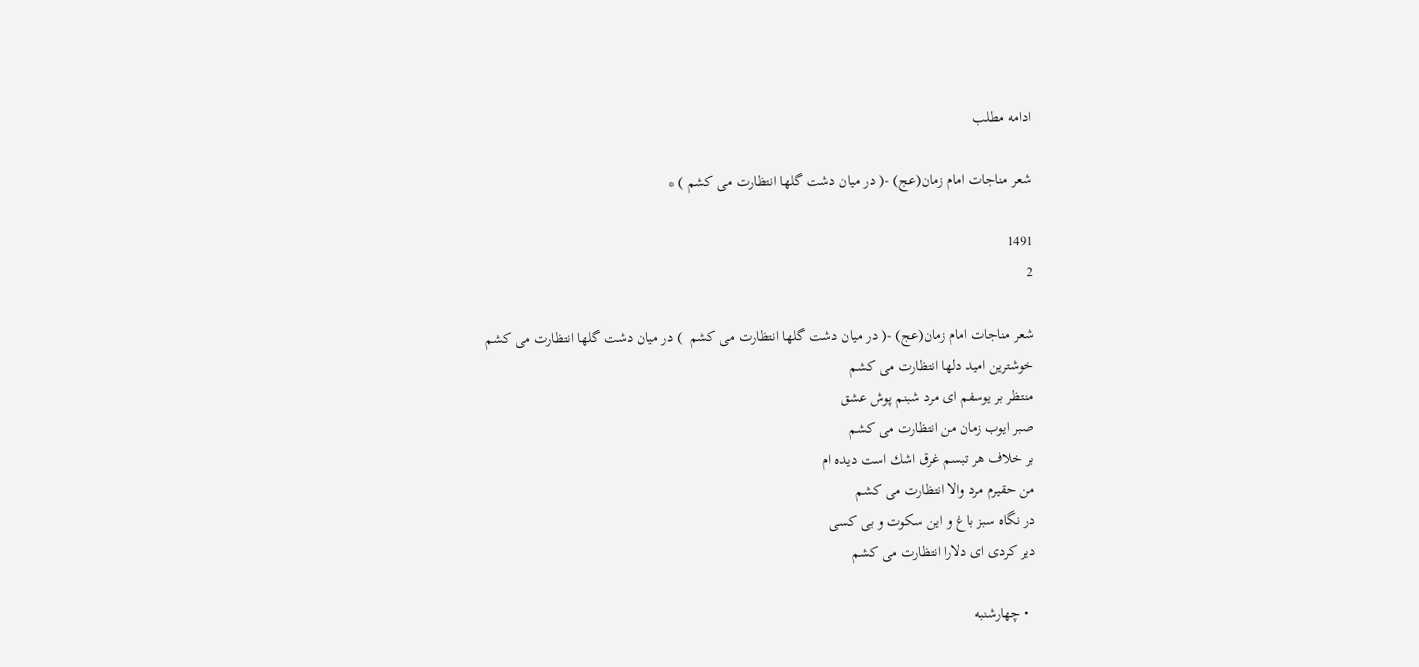ادامه مطلب

شعر مناجات امام زمان(عج) -( در میان دشت گلها انتظارت می كشم ) *

1491
2

شعر مناجات امام زمان(عج) -( در میان دشت گلها انتظارت می كشم  ) در میان دشت گلها انتظارت می كشم
خوشترین امید دلها انتظارت می كشم
منتظر بر یوسفم ای مرد شبنم پوش عشق
صبر ایوب زمان من انتظارت می كشم
بر خلاف هر تبسم غرق اشك است دیده ام
من حقیرم مرد والا انتظارت می كشم
در نگاه سبز باغ و این سكوت و بی كسی
دیر كردی ای دلارا انتظارت می كشم

  • چهارشنبه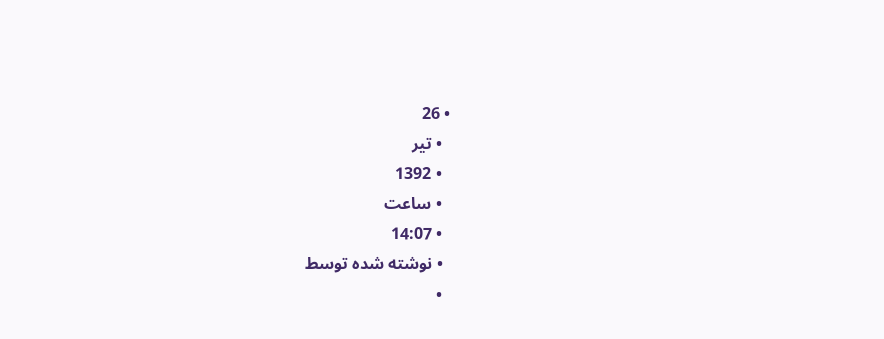• 26
  • تیر
  • 1392
  • ساعت
  • 14:07
  • نوشته شده توسط
  •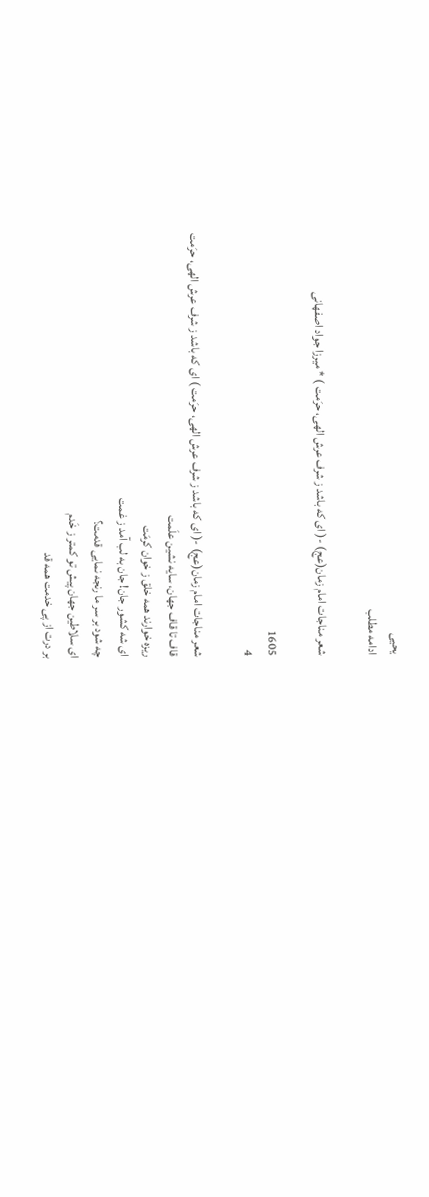یحیی
ادامه مطلب

شعر مناجات امام زمان(عج) -( اى كه باشد ز شرف عرش الهى، حرَمت ) * میرزا جواد اصفهانی

1605
4

شعر مناجات امام زمان(عج) -( اى كه باشد ز شرف عرش الهى، حرَمت ) اى كه باشد ز شرف عرش الهى، حرَمت
قاف تا قاف جهان، سايه نشين علَمت
ريزه خوارند همه خلق ز خوان كرمَت
اى شه كشور جان! جان به لب آمد ز غمت
چه شود بر سر ما رنجه نمايى قدمت؟
اى سلاطين جهان پيش تو كمتر ز خَدم
بر درت از پى خدمت همه قد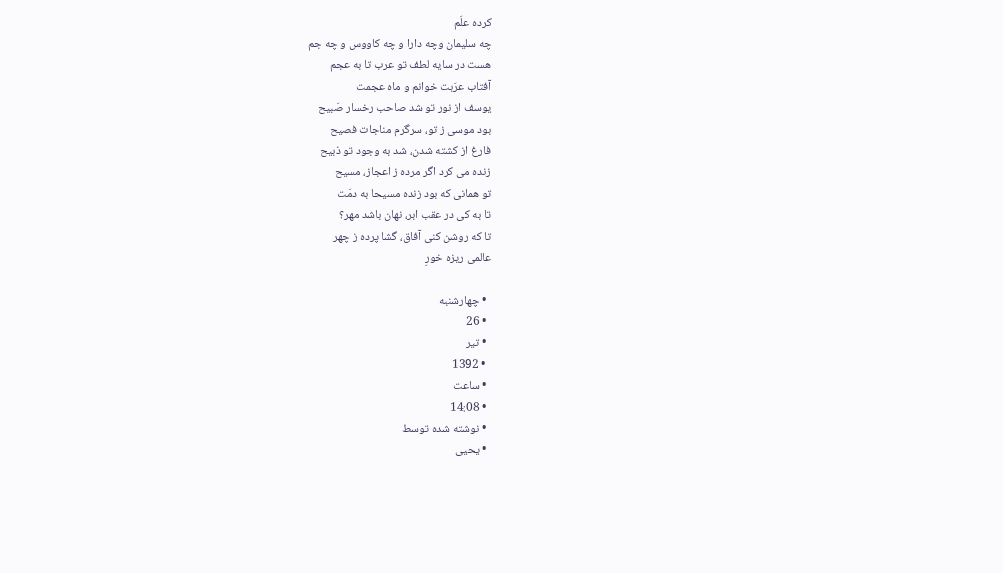كرده علَم
چه سليمان وچه دارا و چه كاووس و چه جم
هست در سايه لطف تو عرب تا به عجم
آفتاب عرَبت خوانم و ماه عجمت
يوسف از نور تو شد صاحب رخسار صَبيح
بود موسى ز تو، سرگرم مناجات فصيح
فارغ از كشته شدن، شد به وجود تو ذبيح
زنده مى كرد اگر مرده ز اعجاز، مسيح
تو همانى كه بود زنده مسيحا به دمَت
تا به كى در عقب ابر، نهان باشد مهر؟
تا كه روشن كنى آفاق، گشا پرده ز چهر
عالمى ريزه خورِ

  • چهارشنبه
  • 26
  • تیر
  • 1392
  • ساعت
  • 14:08
  • نوشته شده توسط
  • یحیی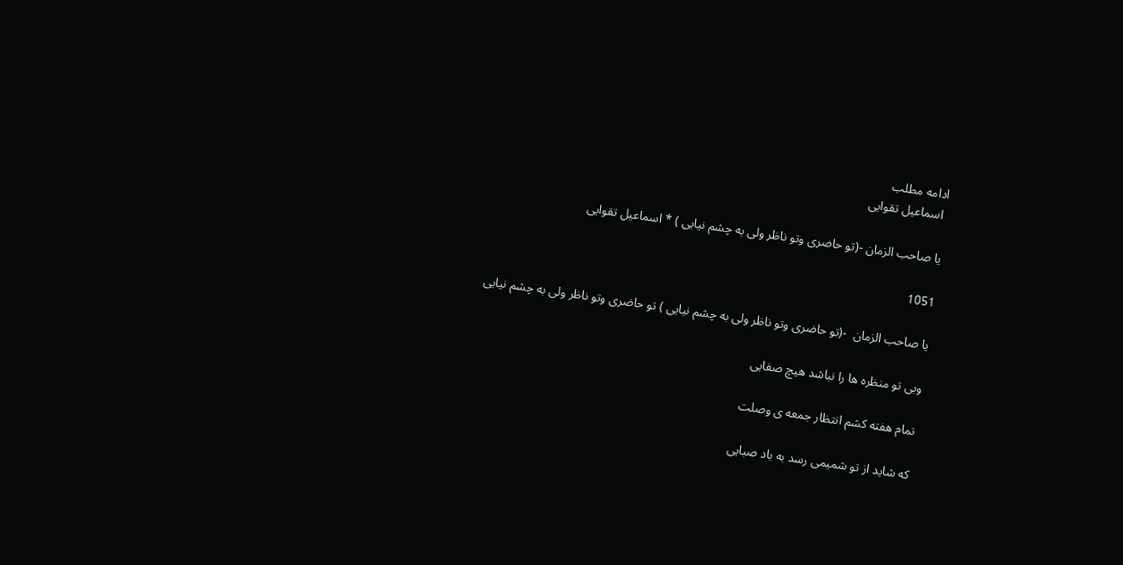ادامه مطلب
 اسماعیل تقوایی

یا صاحب الزمان -(تو حاضری وتو ناظر ولی به چشم نیایی ) * اسماعیل تقوایی

1051

یا صاحب الزمان  -(تو حاضری وتو ناظر ولی به چشم نیایی ) تو حاضری وتو ناظر ولی به چشم نیایی

وبی تو منظره ها را نباشد هیچ صفایی

تمام هفته کشم انتظار جمعه ی وصلت

که شاید از تو شمیمی رسد به باد صبایی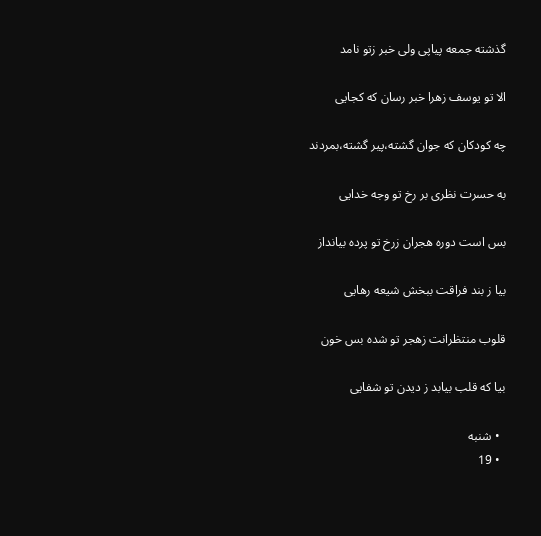گذشته جمعه پیاپی ولی خبر زتو نامد

الا تو یوسف زهرا خبر رسان که کجایی

چه کودکان که جوان گشته،پیر گشته،بمردند

به حسرت نظری بر رخ تو وجه خدایی

بس است دوره هجران زرخ تو پرده بیانداز

بیا ز بند فراقت ببخش شیعه رهایی

قلوب منتظرانت زهجر تو شده بس خون

بیا که قلب بیابد ز دیدن تو شفایی

  • شنبه
  • 19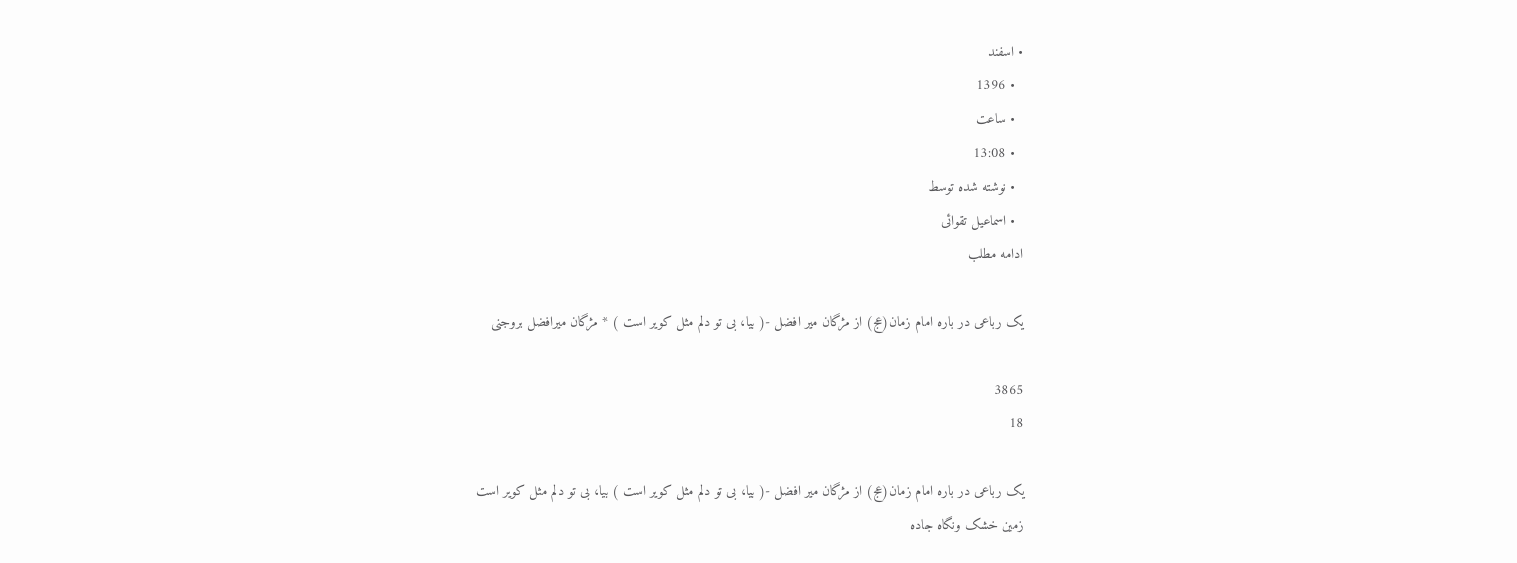• اسفند
  • 1396
  • ساعت
  • 13:08
  • نوشته شده توسط
  • اسماعیل تقوائی
ادامه مطلب

یک رباعی در باره امام زمان(عج) از مژگان میر افضل -( بیا، بی تو دلم مثل کویر است ) * مژگان میرافضل بروجنی

3865
18

یک رباعی در باره امام زمان(عج) از مژگان میر افضل -( بیا، بی تو دلم مثل کویر است ) بیا، بی تو دلم مثل کویر است
زمین خشک ونگاه جاده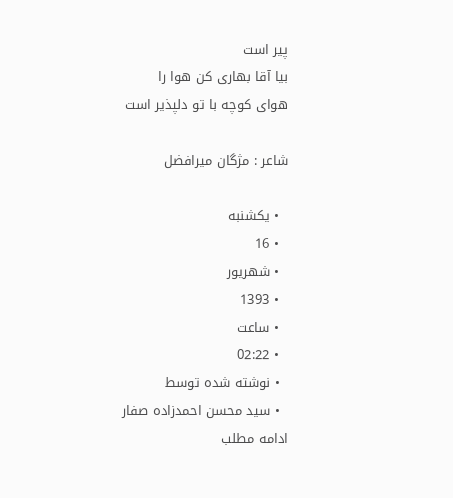پیر است
بیا آقا بهاری کن هوا را
هوای کوچه با تو دلپذیر است

شاعر : مژگان میرافضل

  • یکشنبه
  • 16
  • شهریور
  • 1393
  • ساعت
  • 02:22
  • نوشته شده توسط
  • سید محسن احمدزاده صفار
ادامه مطلب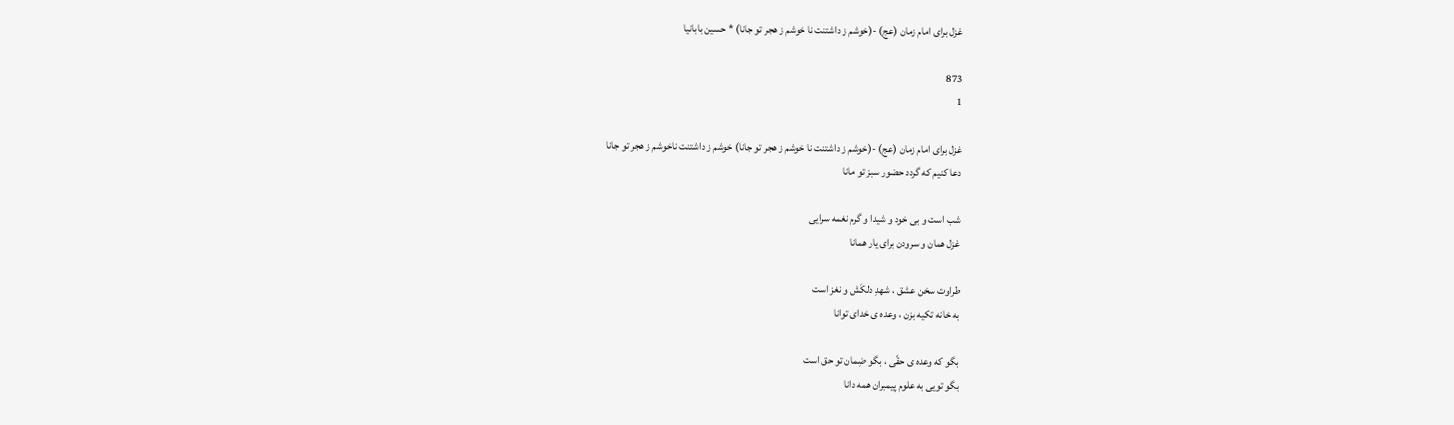غزل برای امام زمان (عج) -(خوشم ز داشتنت نا خوشم ز هجر تو جانا) * حسین بابانیا

873
1

غزل برای امام زمان (عج) -(خوشم ز داشتنت نا خوشم ز هجر تو جانا) خوشم ز داشتنت ناخوشم ز هجر تو جانا
دعا کنیم که گردد حضور سبز تو مانا

شب است و بی خود و شیدا و گرم نغمه سرایی
غزل همان و سرودن برای یار همانا

طراوت سخن عشق ، شهدِ دلکَش و نغز است
به خانه تکیه بزن ، وعده ی خدای توانا

بگو که وعده ی حقّی ، بگو ضِمان تو حق است
بگو تویی به علوم پیمبران همه دانا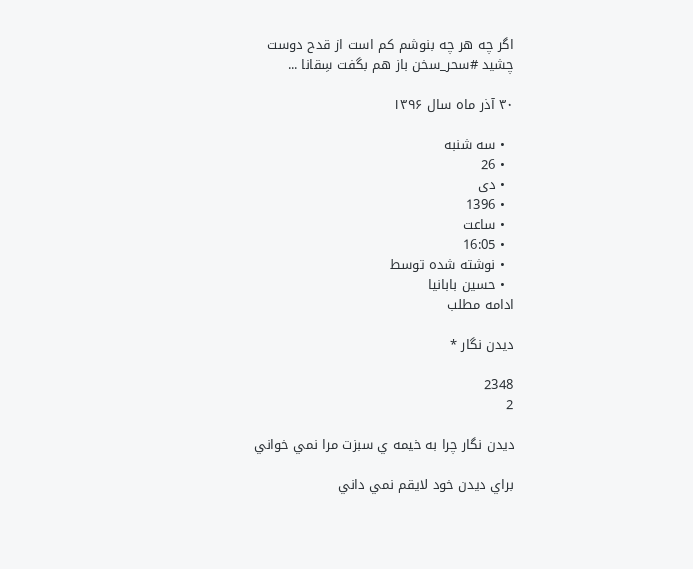اگر چه هر چه بنوشم کم است از قدح دوست
چشید #سحر_سخن باز هم بگفت سِقانا ...

۳۰ آذر ماه سال ۱۳۹۶

  • سه شنبه
  • 26
  • دی
  • 1396
  • ساعت
  • 16:05
  • نوشته شده توسط
  • حسین بابانیا
ادامه مطلب

ديدن نگار *

2348
2

ديدن نگار چرا به خيمه ي سبزت مرا نمي خواني

براي ديدن خود لايقم نمي داني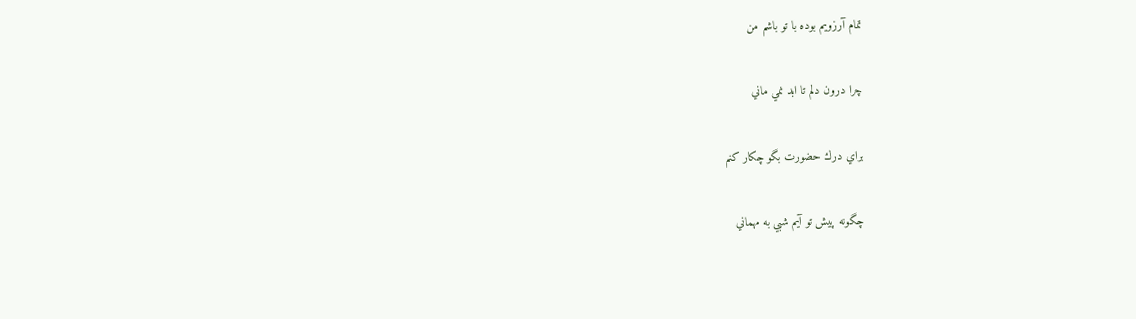تمام آرزويم بوده با تو باشم من

چرا درون دلم تا ابد نمي ماني

براي درك حضورت بگو چكار كنم

چگونه پيش تو آيم شبي به مهماني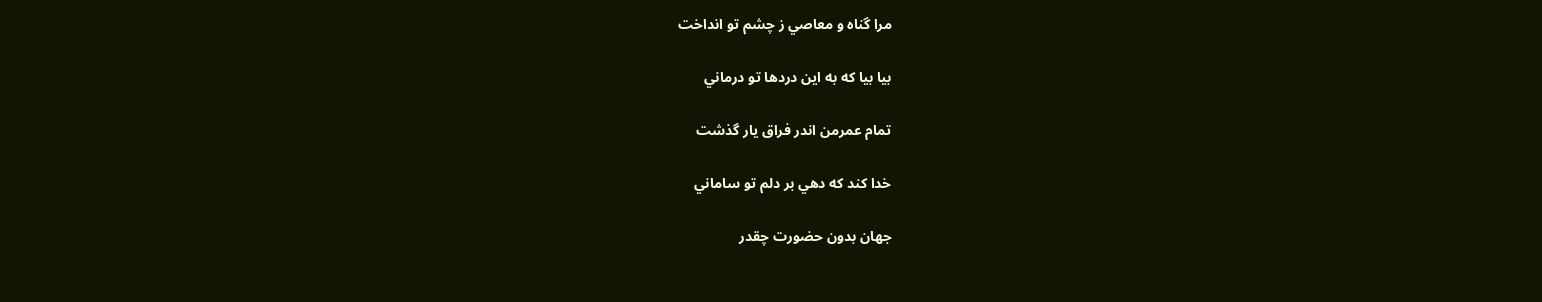مرا گناه و معاصي ز چشم تو انداخت

بيا بيا كه به اين دردها تو درماني

تمام عمرمن اندر فراق يار گذشت

خدا كند كه دهي بر دلم تو ساماني

جهان بدون حضورت چقدر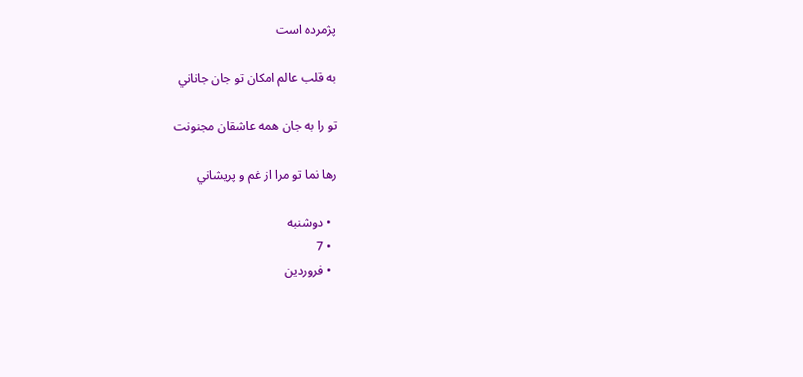پژمرده است

به قلب عالم امكان تو جان جاناني

تو را به جان همه عاشقان مجنونت

رها نما تو مرا از غم و پريشاني

  • دوشنبه
  • 7
  • فروردین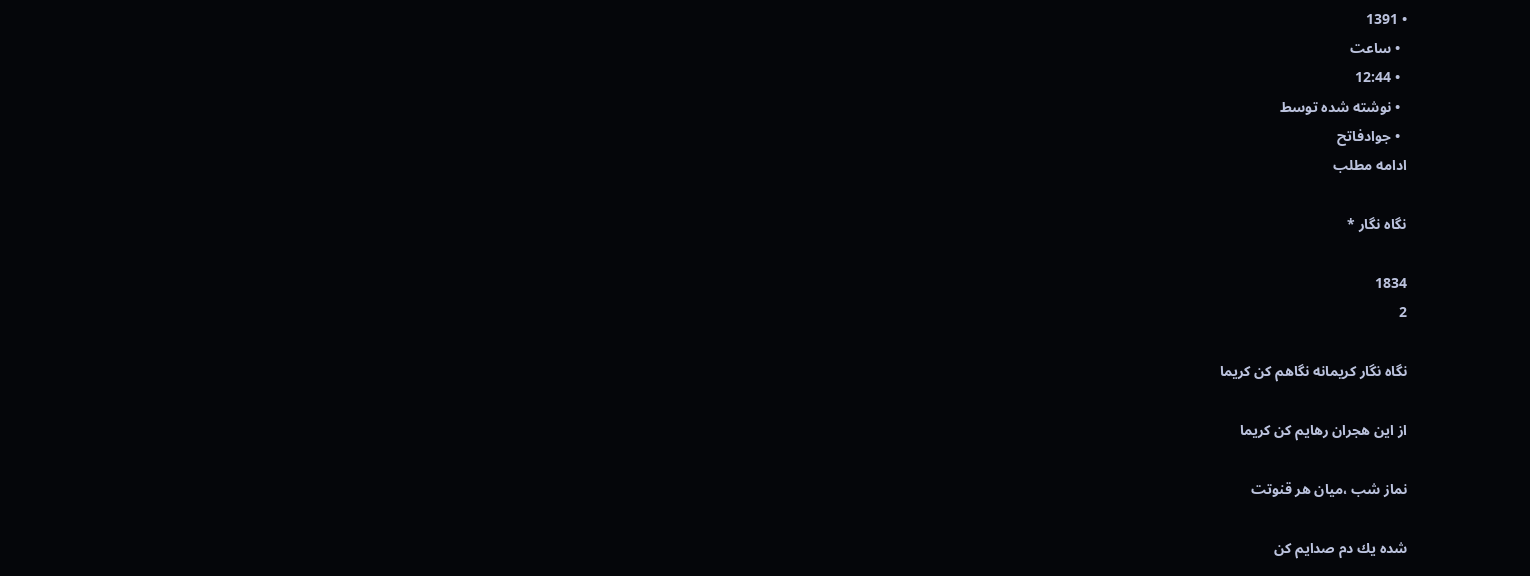• 1391
  • ساعت
  • 12:44
  • نوشته شده توسط
  • جوادفاتح
ادامه مطلب

نگاه نگار *

1834
2

نگاه نگار كريمانه نگاهم كن كريما

از اين هجران رهايم كن كريما

نماز شب ،ميان هر قنوتت

شده يك دم صدايم كن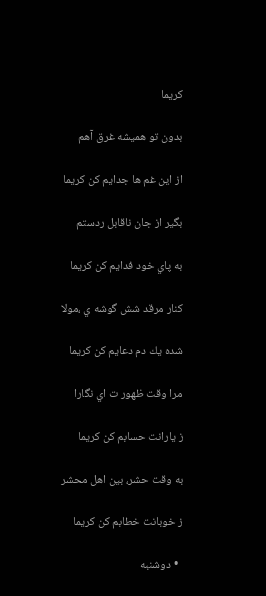كريما

بدون تو هميشه غرق آهم

از اين غم ها جدايم كن كريما

بگير از جان ناقابل ردستم

به پاي خود فدايم كن كريما

كنار مرقد شش گوشه ي ،مولا

شده يك دم دعايم كن كريما

مرا وقت ظهور ت اي نگارا

ز يارانت حسابم كن كريما

به وقت حشر، بين اهل محشر

ز خوبانت خطابم كن كريما

  • دوشنبه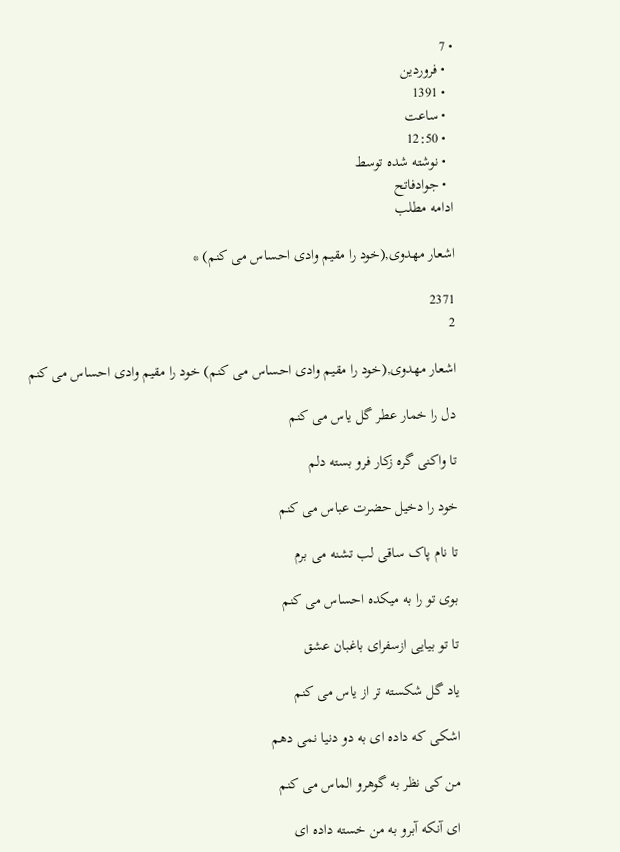• 7
  • فروردین
  • 1391
  • ساعت
  • 12:50
  • نوشته شده توسط
  • جوادفاتح
ادامه مطلب

اشعار مهدوی,(خود را مقیم وادی احساس می کنم) *

2371
2

اشعار مهدوی,(خود را مقیم وادی احساس می کنم) خود را مقیم وادی احساس می کنم

دل را خمار عطر گل یاس می کنم

تا واکنی گره زکار فرو بسته دلم

خود را دخیل حضرت عباس می کنم

تا نام پاک ساقی لب تشنه می برم

بوی تو را به میکده احساس می کنم

تا تو بیایی ازسفرای باغبان عشق

یاد گل شکسته تر از یاس می کنم

اشکی که داده ای به دو دنیا نمی دهم

من کی نظر به گوهرو الماس می کنم

ای آنکه آبرو به من خسته داده ای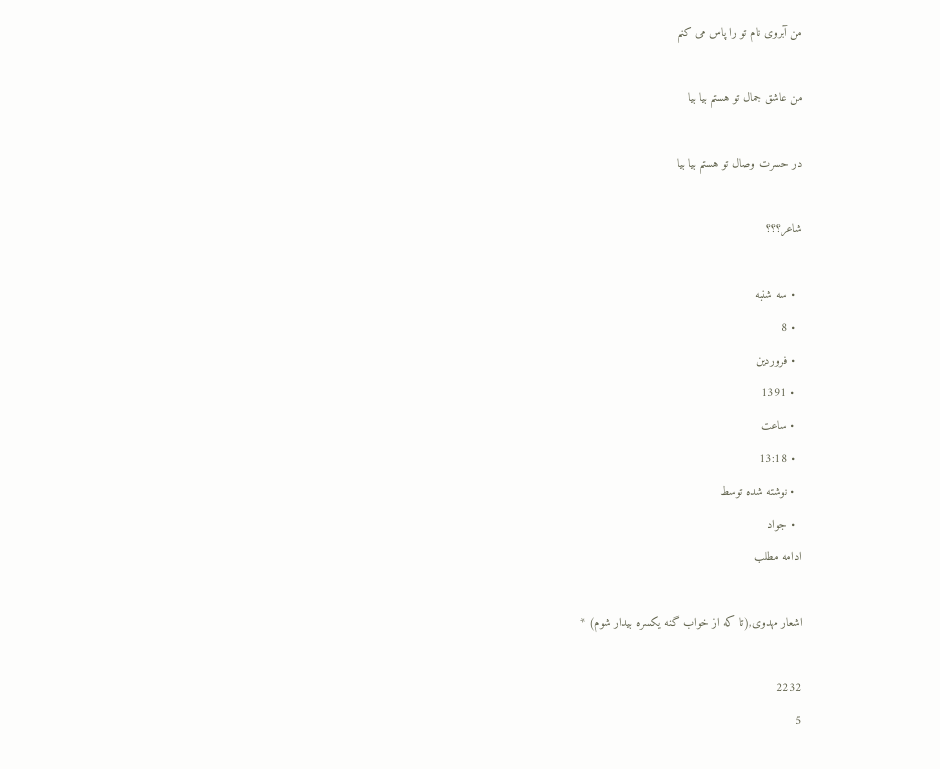من آبروی نام تو را پاس می کنم

من عاشق جمال تو هستم بیا بیا

در حسرت وصال تو هستم بیا بیا

شاعر؟؟؟

  • سه شنبه
  • 8
  • فروردین
  • 1391
  • ساعت
  • 13:18
  • نوشته شده توسط
  • جواد
ادامه مطلب

اشعار مهدوی,(تا كه از خواب گنه يكسره بيدار شوم) *

2232
5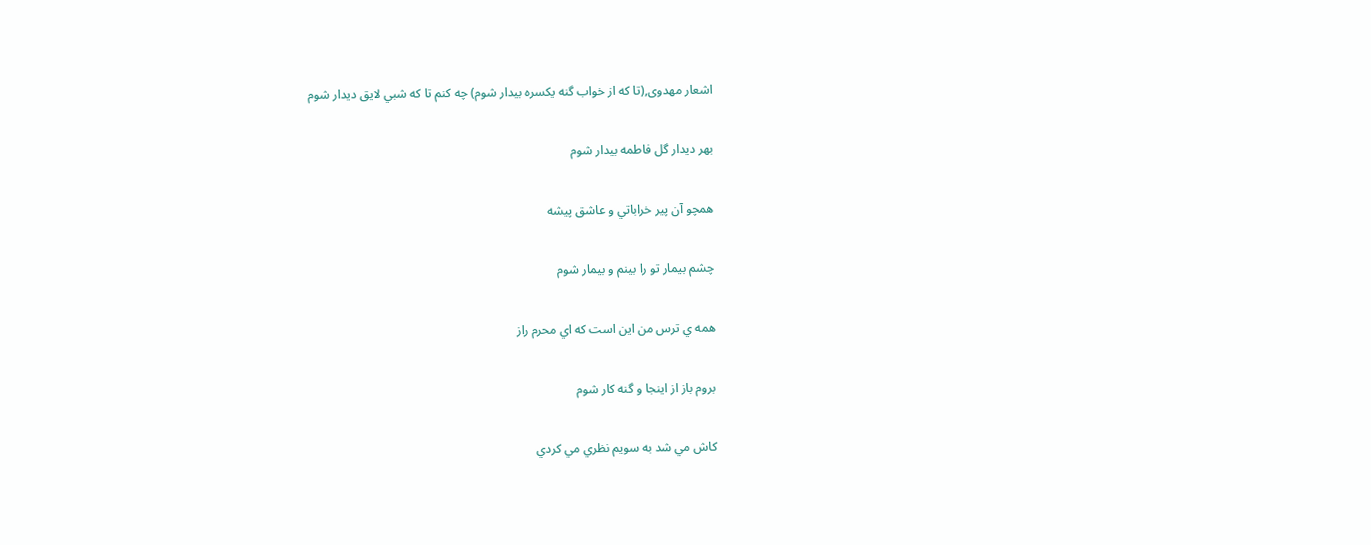اشعار مهدوی,(تا كه از خواب گنه يكسره بيدار شوم) چه كنم تا كه شبي لايق ديدار شوم

بهر ديدار گل فاطمه بيدار شوم

همچو آن پير خراباتي و عاشق پيشه

چشم بيمار تو را بينم و بيمار شوم

همه ي ترس من اين است كه اي محرم راز

بروم باز از اينجا و گنه كار شوم

كاش مي شد به سويم نظري مي كردي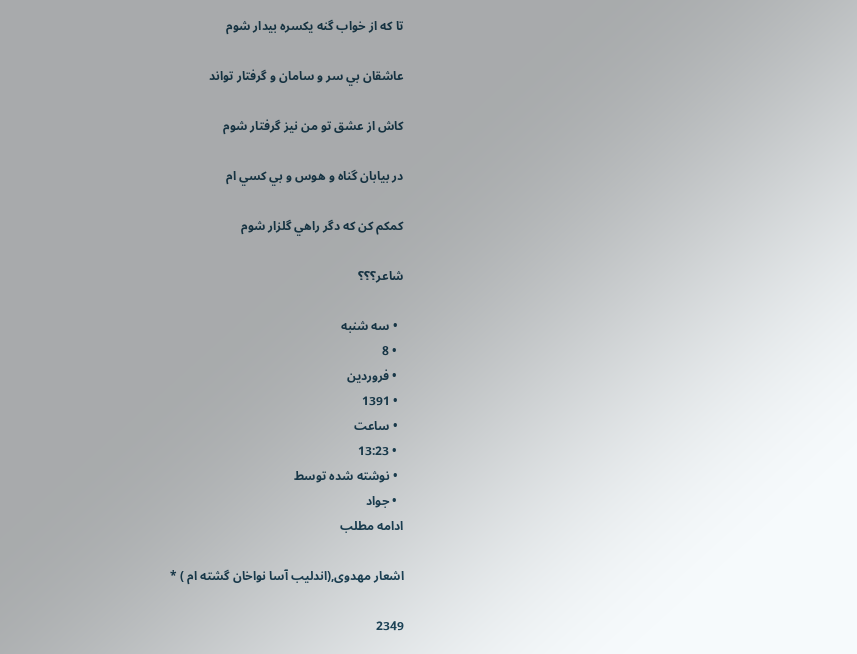تا كه از خواب گنه يكسره بيدار شوم

عاشقان بي سر و سامان و گرفتار تواند

كاش از عشق تو من نيز گرفتار شوم

در بيابان گناه و هوس و بي كسي ام

كمكم كن كه دگر راهي گلزار شوم

شاعر؟؟؟

  • سه شنبه
  • 8
  • فروردین
  • 1391
  • ساعت
  • 13:23
  • نوشته شده توسط
  • جواد
ادامه مطلب

اشعار مهدوی,(اندليب آسا نواخان گشته ام ) *

2349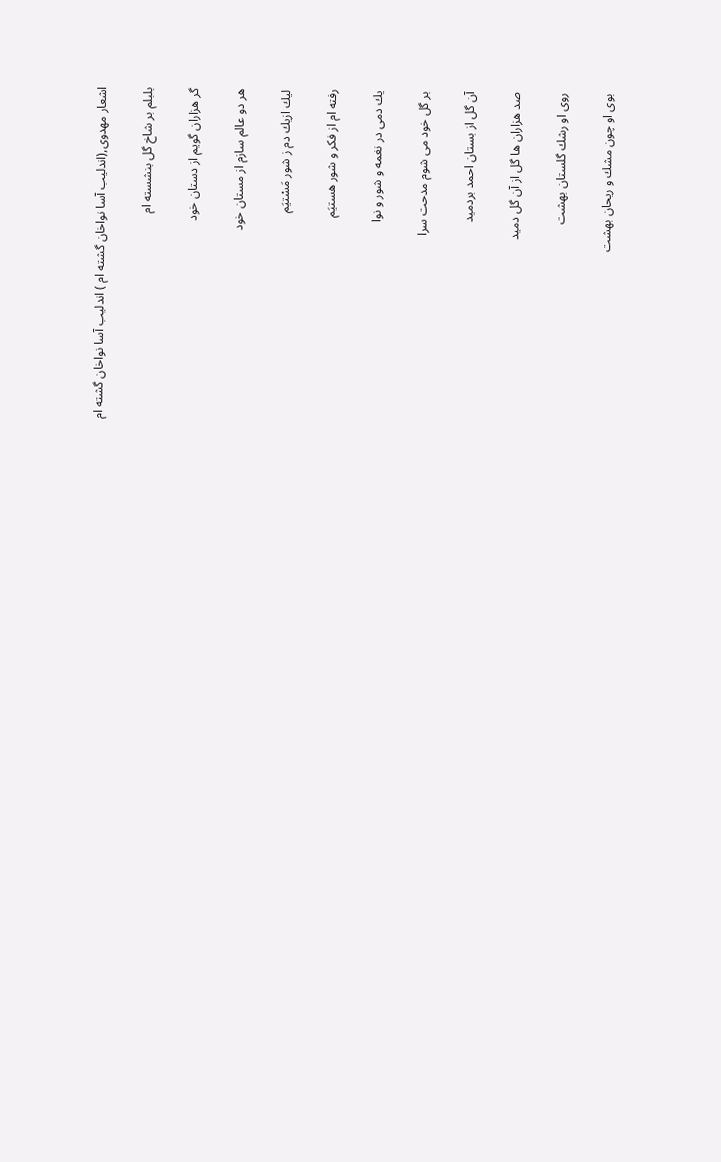اشعار مهدوی,(اندليب آسا نواخان گشته ام ) اندليب آسا نواخان گشته ام

بلبلم بر شاخ گل بنشسته ام

گر هزاران گويم از دستان خود

هر دو عالم سازم از مستان خود

ليك ازيك دم ز شور مَسْتيَم

رفته ام از فكر و شور هستيَم

يك دمى در نغمه و شور و نوا

بر گل خود مى شوم مدحت سرا

آن گل از بستان احمد بردميد

صد هزاران ها گل از آن گل دميد

روى او رشك گلستان بهشت

بوى او چون مشك و ريحان بهشت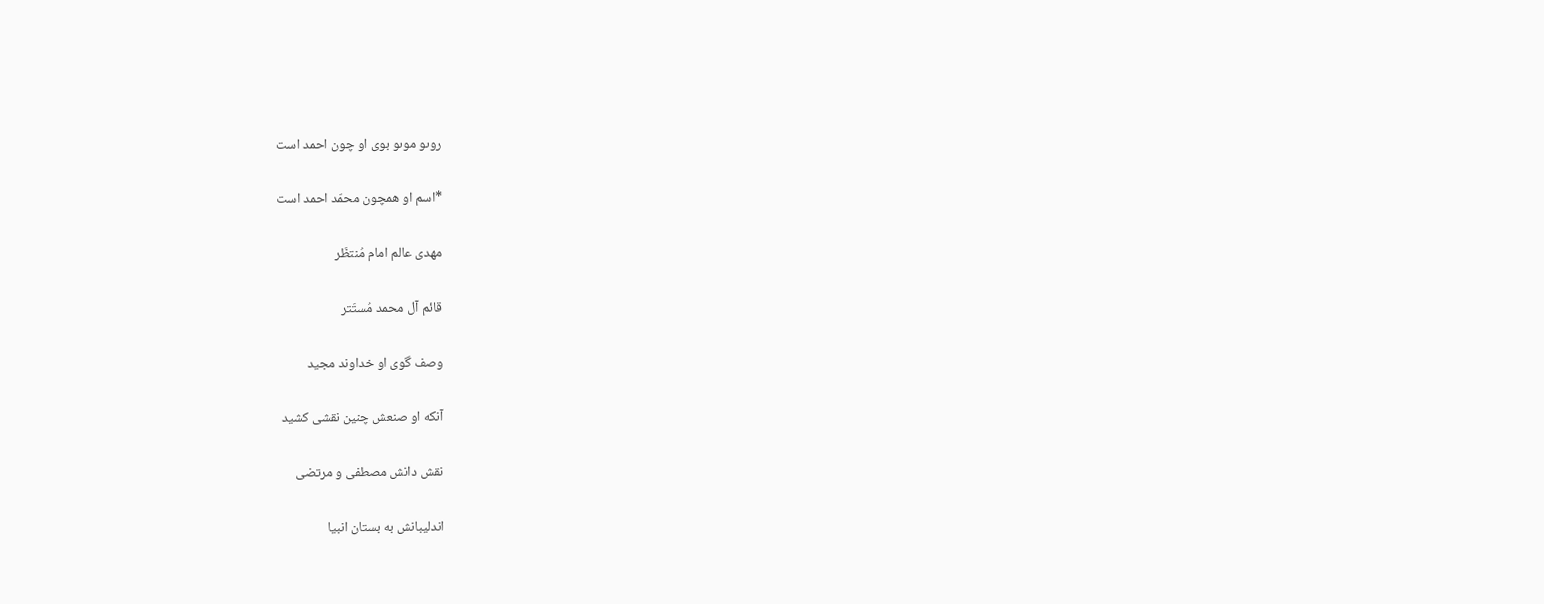روىو موىو بوى او چون احمد است

*اسم او همچون محمّد احمد است

مهدى عالم امام مُنتظَر

قائم آل محمد مُستَتر

وصف گوى او خداوند مجيد

آنكه او صنعش چنين نقشى كشيد

نقش دانش مصطفى و مرتضى

اندليبانش به بستان انبيا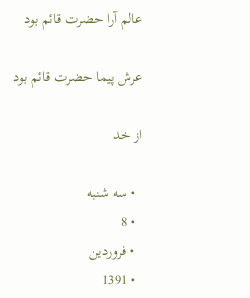عالم آرا حضرت قائم بود

عرش پيما حضرت قائم بود

از خد

  • سه شنبه
  • 8
  • فروردین
  • 1391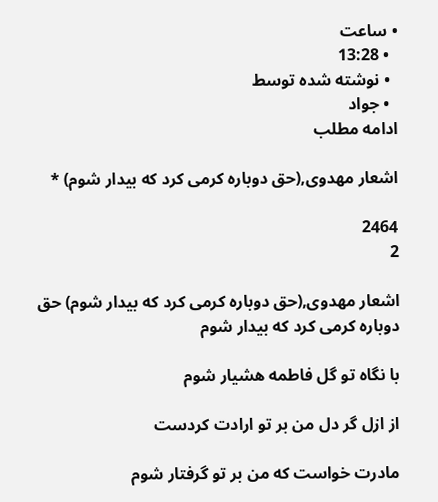• ساعت
  • 13:28
  • نوشته شده توسط
  • جواد
ادامه مطلب

اشعار مهدوی,(حق دوباره کرمی کرد که بیدار شوم) *

2464
2

اشعار مهدوی,(حق دوباره کرمی کرد که بیدار شوم) حق دوباره کرمی کرد که بیدار شوم

با نگاه تو گل فاطمه هشیار شوم

از ازل گر دل من بر تو ارادت کردست

مادرت خواست که من بر تو گرفتار شوم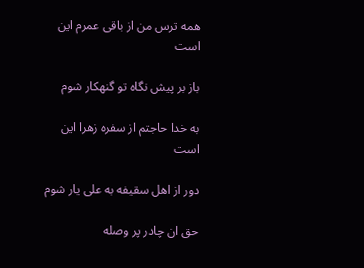همه ترس من از باقی عمرم این است

باز بر پیش نگاه تو گنهکار شوم

به خدا حاجتم از سفره زهرا این است

دور از اهل سقیفه به علی یار شوم

حق ان چادر پر وصله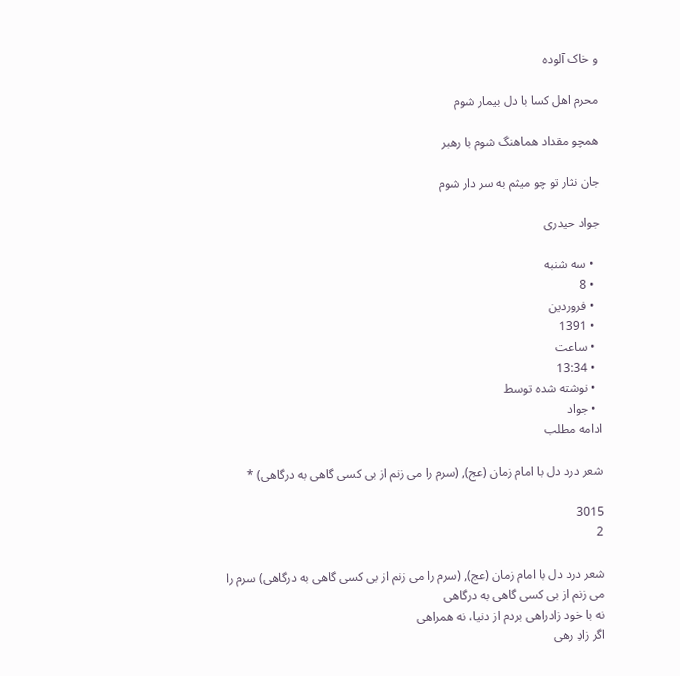و خاک آلوده

محرم اهل کسا با دل بیمار شوم

همچو مقداد هماهنگ شوم با رهبر

جان نثار تو چو میثم به سر دار شوم

جواد حیدری

  • سه شنبه
  • 8
  • فروردین
  • 1391
  • ساعت
  • 13:34
  • نوشته شده توسط
  • جواد
ادامه مطلب

شعر درد دل با امام زمان (عج), (سرم را می زنم از بی کسی گاهی به درگاهی) *

3015
2

شعر درد دل با امام زمان (عج), (سرم را می زنم از بی کسی گاهی به درگاهی) سرم را می زنم از بی کسی گاهی به درگاهی
نه با خود زادراهی بردم از دنیا، نه همراهی
اگر زادِ رهی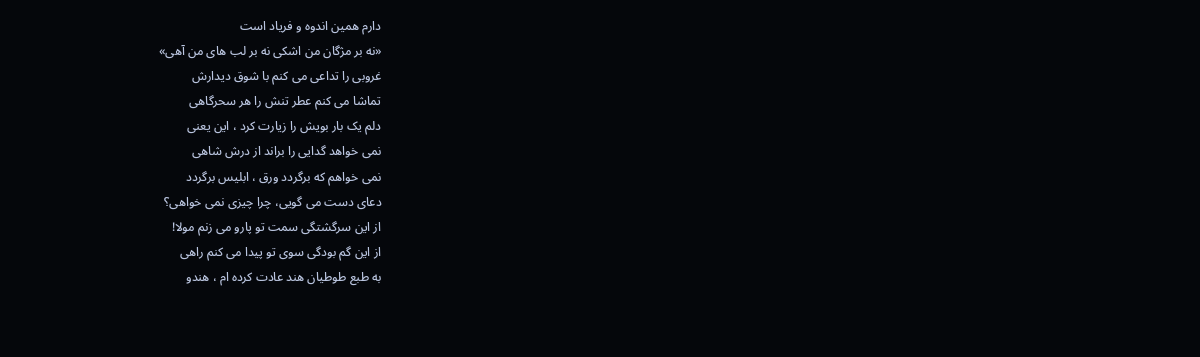دارم همین اندوه و فریاد است
«نه بر مژگان من اشکی نه بر لب های من آهی»
غروبی را تداعی می کنم با شوق دیدارش
تماشا می کنم عطر تنش را هر سحرگاهی
دلم یک بار بویش را زیارت کرد ، این یعنی
نمی خواهد گدایی را براند از درش شاهی
نمی خواهم که برگردد ورق ، ابلیس برگردد
دعای دست می گویی، چرا چیزی نمی خواهی؟
از این سرگشتگی سمت تو پارو می زنم مولا!
از این گم بودگی سوی تو پیدا می کنم راهی
به طبع طوطیان هند عادت کرده ام ، هندو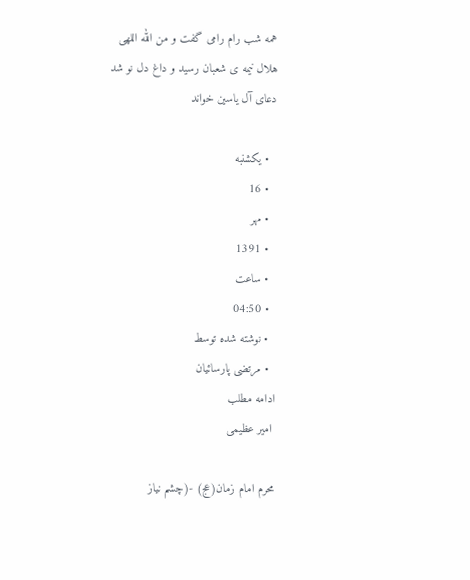همه شب رام رامی گفت و من الله اللهی
هلال نیمه ی شعبان رسید و داغ دل نو شد
دعای آل یاسین خواند

  • یکشنبه
  • 16
  • مهر
  • 1391
  • ساعت
  • 04:50
  • نوشته شده توسط
  • مرتضی پارسائیان
ادامه مطلب
 امیر عظیمی

محرم امام زمان(عج) -(چشم نیاز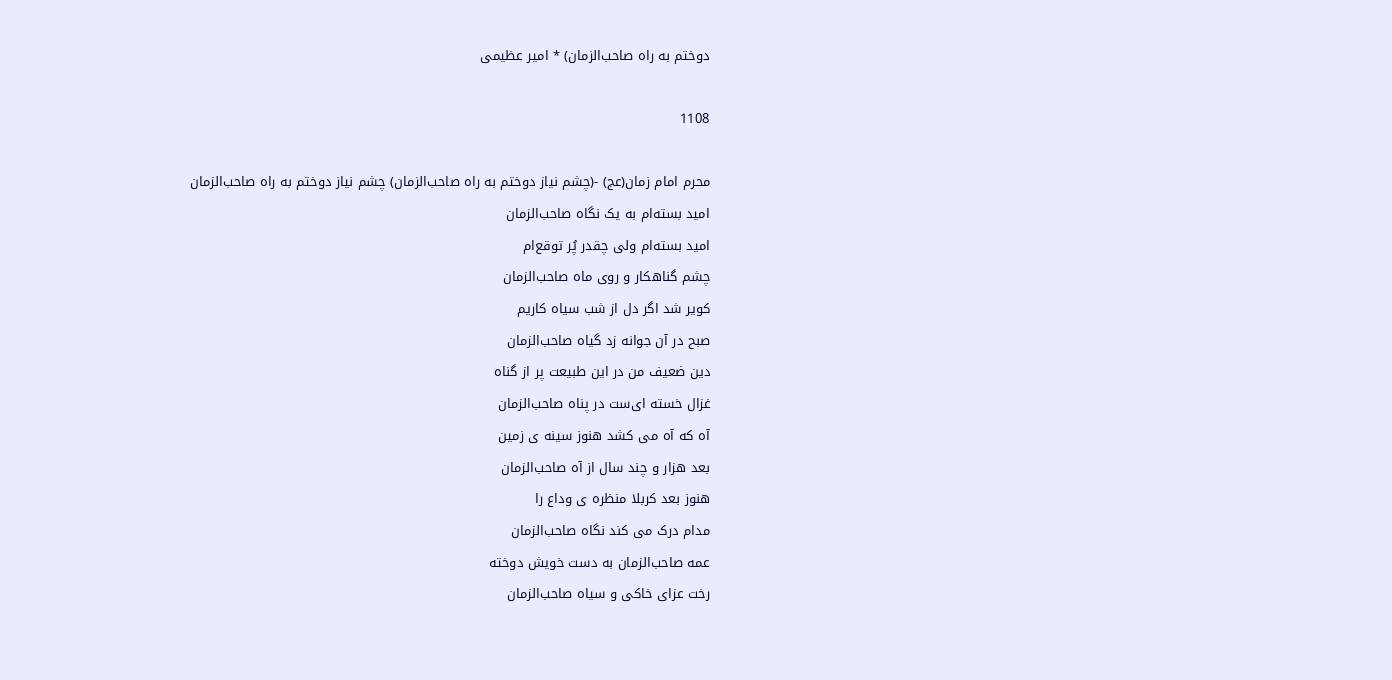دوختم به راه صاحب‌الزمان) * امیر عظیمی

1108

محرم امام زمان(عج) -(چشم نیاز دوختم به راه صاحب‌الزمان) چشم نیاز دوختم به راه صاحب‌الزمان
امید بسته‌ام به یک نگاه صاحب‌الزمان
امید بسته‌ام ولی چقدر پُر توقع‌ام
چشم گناهکار و روی ماه صاحب‌الزمان
کویر شد اگر دل از شب سیاه کاریم
صبح در آن جوانه زد گیاه صاحب‌الزمان
دین ضعیف من در این طبیعت پر از گناه
غزال خسته ای‌ست در پناه صاحب‌الزمان
آه که آه می کشد هنوز سینه ی زمین
بعد هزار و چند سال از آه صاحب‌الزمان
هنوز بعد کربلا منظره ی وداع را
مدام درک می کند نگاه صاحب‌الزمان
عمه صاحب‌الزمان به دست خویش دوخته
رخت عزای خاکی و سیاه صاحب‌الزمان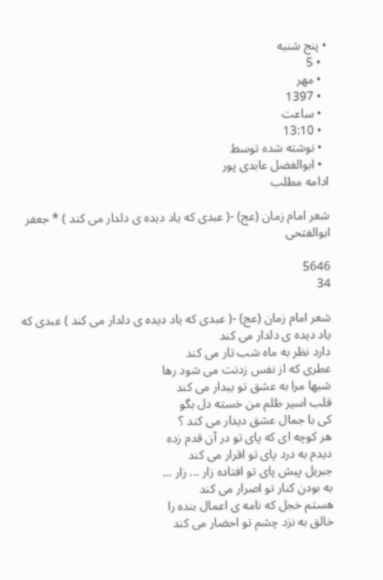• پنج شنبه
  • 5
  • مهر
  • 1397
  • ساعت
  • 13:10
  • نوشته شده توسط
  • ابوالفضل عابدی پور
ادامه مطلب

شعر امام زمان (عج) -( عبدی که یاد دیده ی دلدار می کند ) * جعفر ابوالفتحی

5646
34

شعر امام زمان (عج) -( عبدی که یاد دیده ی دلدار می کند ) عبدی که یاد دیده ی دلدار می کند
دارد نظر به ماه شب تار می کند
عطری که از نفس زدنت می شود رها
شبها مرا به عشق تو بیدار می کند
قلب اسیر ظلم من خسته دل بگو
کی با جمال عشق دیدار می کند ؟
هر کوچه ای که پای تو در آن قدم زده
دیدم به درد پای تو اقرار می کند
جبریل پیش پای تو افتاده زار ... زار ...
به بودن کنار تو اصرار می کند
هستم خجل که نامه ی اعمال بنده را
خالق به نزد چشم تو احضار می کند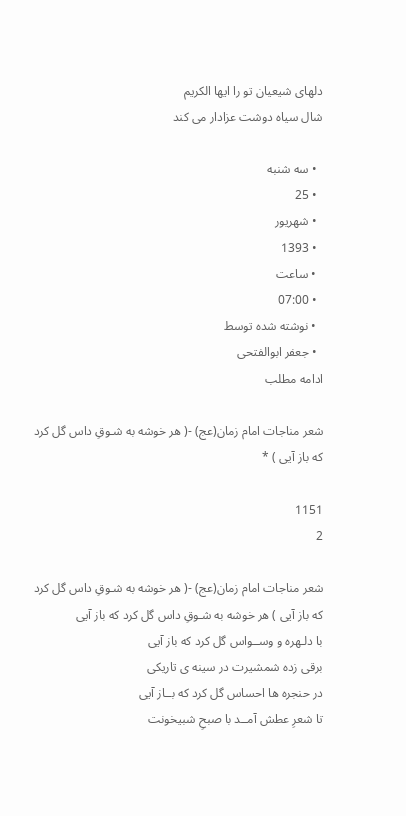دلهای شیعیان تو را ایها الکریم
شال سیاه دوشت عزادار می کند

  • سه شنبه
  • 25
  • شهریور
  • 1393
  • ساعت
  • 07:00
  • نوشته شده توسط
  • جعفر ابوالفتحی
ادامه مطلب

شعر مناجات امام زمان(عج) -( هر خوشه به شـوقِ داس گل کرد که باز آیی ) *

1151
2

شعر مناجات امام زمان(عج) -( هر خوشه به شـوقِ داس گل کرد که باز آیی ) هر خوشه به شـوقِ داس گل کرد که باز آیی
با دلـهره و وســواس گل کرد که باز آیی
برقی زده شمشیرت در سینه ی تاریکی
در حنجره ها احساس گل کرد که بــاز آیی
تا شعرِ عطش آمــد با صبحِ شبیخونت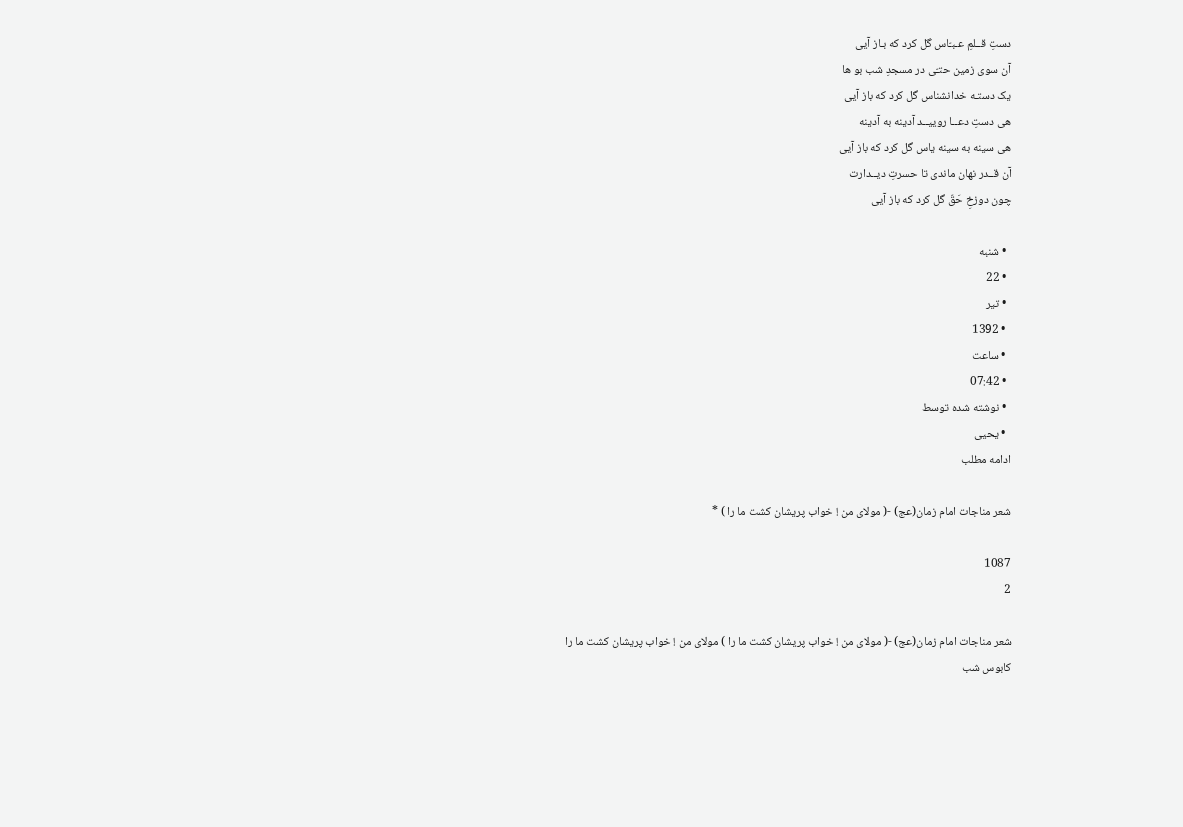دستِ قــلمِ عـبـّاس گل کرد که بـاز آیی
آن سوی زمین حتـّی در مسجدِ شب بو ها
یک دستـه خدانشناس گل کرد که باز آیی
هی دستِ دعــا روییــد آدینه به آدینه
هی سینه به سینه یاس گل کرد که باز آیی
آن قــدر نهان ماندی تا حسرتِ دیــدارت
چون دوزخِ حَقّ گل کرد که باز آیی

  • شنبه
  • 22
  • تیر
  • 1392
  • ساعت
  • 07:42
  • نوشته شده توسط
  • یحیی
ادامه مطلب

شعر مناجات امام زمان(عج) -( مولای من ! خواب پریشان کشت ما را ) *

1087
2

شعر مناجات امام زمان(عج) -( مولای من ! خواب پریشان کشت ما را ) مولای من ! خواب پریشان کشت ما را
کابوس شب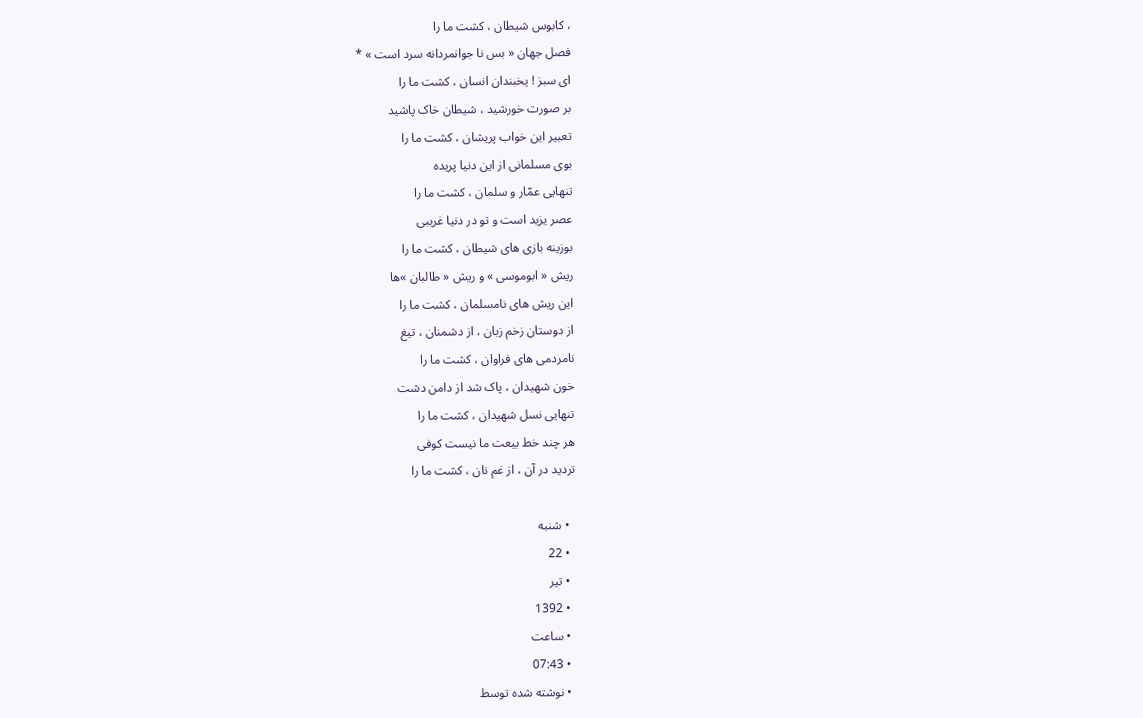، کابوس شیطان ، کشت ما را
فصل جهان « بس نا جوانمردانه سرد است » *
ای سبز ! یخبندان انسان ، کشت ما را
بر صورت خورشید ، شیطان خاک پاشید
تعبیر این خواب پریشان ، کشت ما را
بوی مسلمانی از این دنیا پریده
تنهایی عمّار و سلمان ، کشت ما را
عصر یزید است و تو در دنیا غریبی
بوزینه بازی های شیطان ، کشت ما را
ریش « ابوموسی » و ریش « طالبان »ها
این ریش های نامسلمان ، کشت ما را
از دوستان زخم زبان ، از دشمنان ، تیغ
نامردمی های فراوان ، کشت ما را
خون شهیدان ، پاک شد از دامن دشت
تنهایی نسل شهیدان ، کشت ما را
هر چند خط بیعت ما نیست کوفی
تردید در آن ، از غم نان ، کشت ما را

  • شنبه
  • 22
  • تیر
  • 1392
  • ساعت
  • 07:43
  • نوشته شده توسط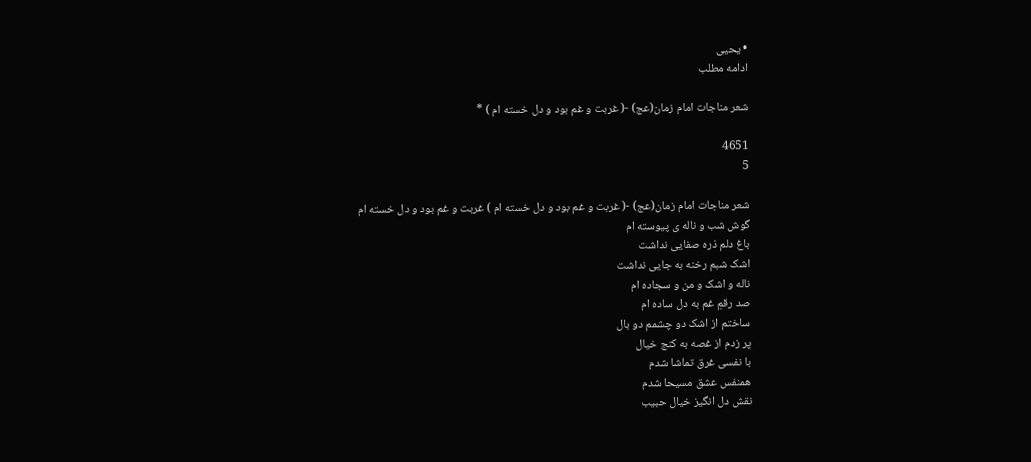• یحیی
ادامه مطلب

شعر مناجات امام زمان(عج) -( غربت و غم بود و دل خسته ام ) *

4651
5

شعر مناجات امام زمان(عج) -( غربت و غم بود و دل خسته ام ) غربت و غم بود و دل خسته ام
گوش شب و ناله ی پیوسته ام
باغ دلم ذره صفایی نداشت
اشک شبم رخنه به جایی نداشت
ناله و اشک و من و سجاده ام
صد رقمِ غم به دل ساده ام
ساختم از اشک دو چشمم دو بال
پر زدم از غصه به کنج خیال
با نفسی غرق تماشا شدم
همنفس عشق مسیحا شدم
نقش دل انگیز خیال حبیب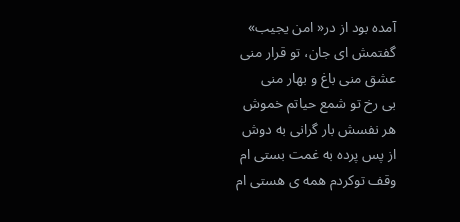آمده بود از در« امن یجیب»
گفتمش ای جان، تو قرار منی
عشق منی باغ و بهار منی
بی رخ تو شمع حیاتم خموش
هر نفسش بار گرانی به دوش
از پس پرده به غمت بستی ام
وقف توکردم همه ی هستی ام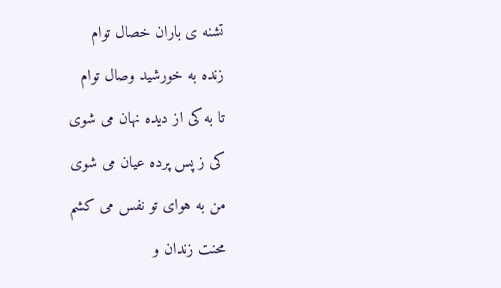تشنه ی باران خصال توام
زنده به خورشید وصال توام
تا به کی از دیده نهان می شوی
کی ز پس پرده عیان می شوی
من به هوای تو نفس می کشم
محنت زندان و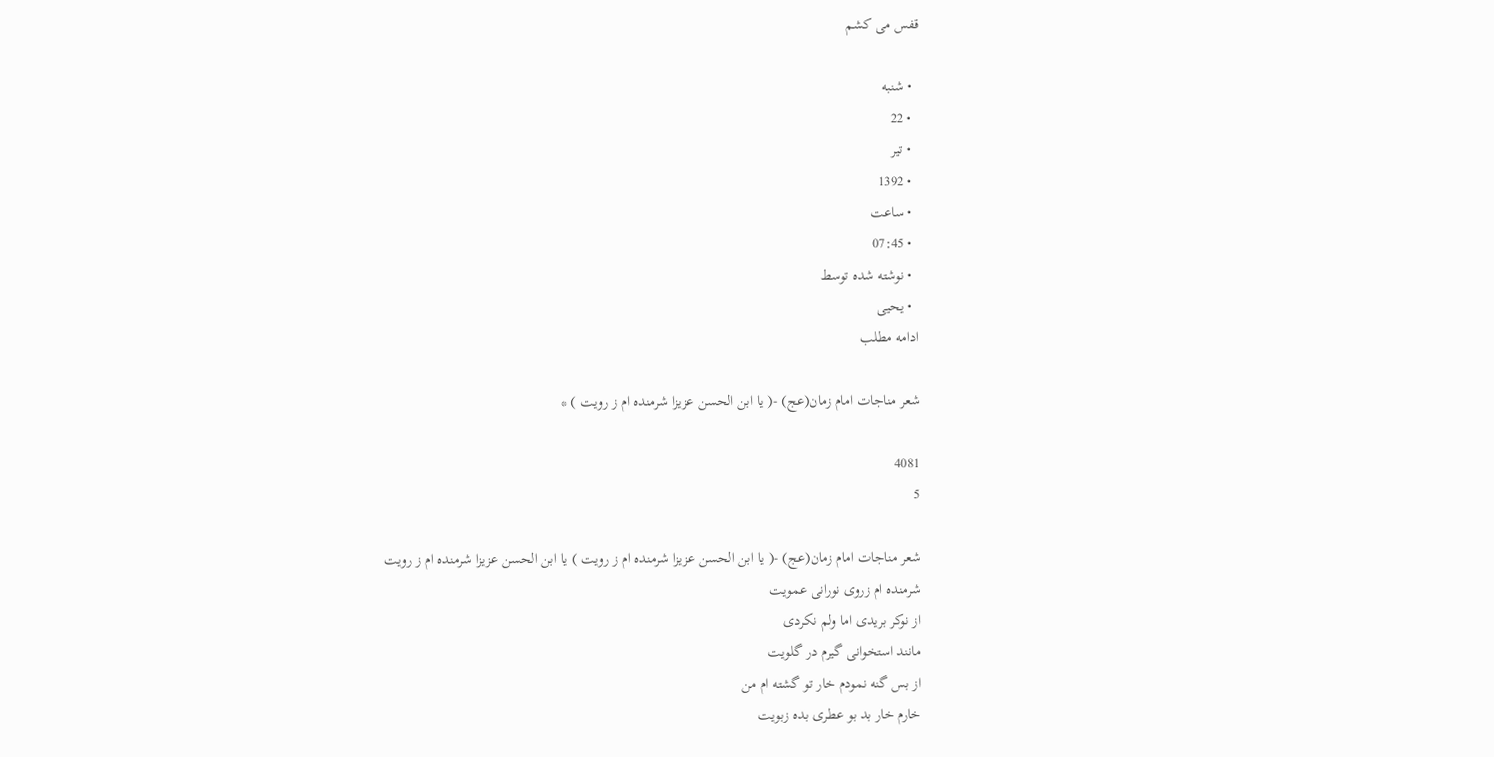قفس می کشم

  • شنبه
  • 22
  • تیر
  • 1392
  • ساعت
  • 07:45
  • نوشته شده توسط
  • یحیی
ادامه مطلب

شعر مناجات امام زمان(عج) -( یا ابن الحسن عزیزا شرمنده ام ز رویت ) *

4081
5

شعر مناجات امام زمان(عج) -( یا ابن الحسن عزیزا شرمنده ام ز رویت ) یا ابن الحسن عزیزا شرمنده ام ز رویت
شرمنده ام زروی نورانی عمویت
از نوکر بریدی اما ولم نکردی
مانند استخوانی گیرم در گلویت
از بس گنه نمودم خار تو گشته ام من
خارم خار بد بو عطری بده زبویت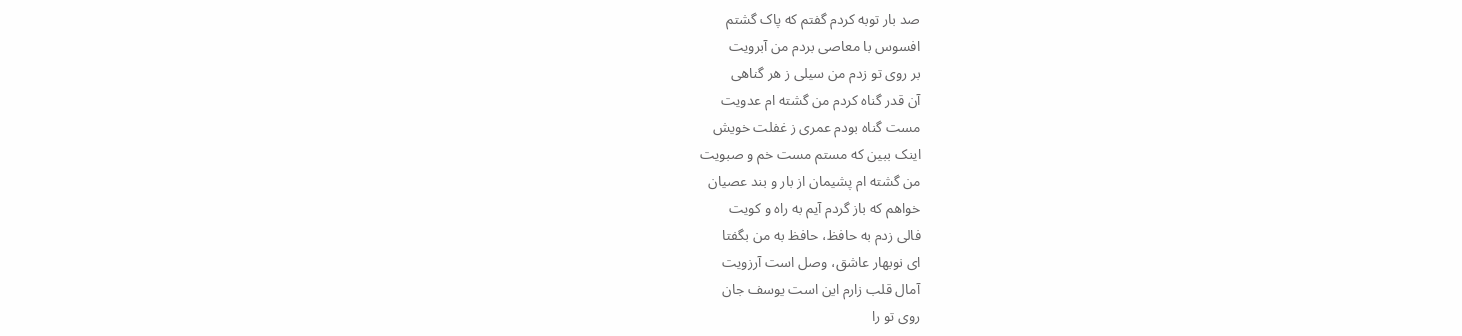صد بار توبه کردم گفتم که پاک گشتم
افسوس با معاصی بردم من آبرویت
بر روی تو زدم من سیلی ز هر گناهی
آن قدر گناه کردم من گشته ام عدویت
مست گناه بودم عمری ز غفلت خویش
اینک ببین که مستم مست خم و صبویت
من گشته ام پشیمان از بار و بند عصیان
خواهم که باز گردم آیم به راه و کویت
فالی زدم به حافظ، حافظ به من بگفتا
ای نوبهار عاشق، وصل است آرزویت
آمال قلب زارم این است یوسف جان
روی تو را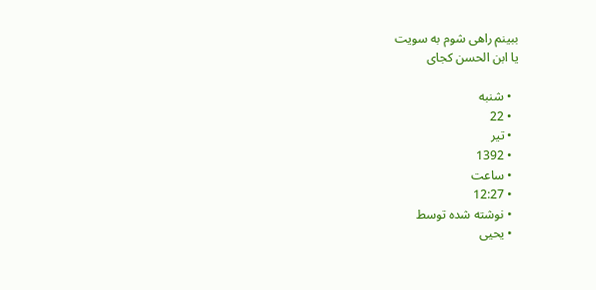ببینم راهی شوم به سویت
یا ابن الحسن کجای

  • شنبه
  • 22
  • تیر
  • 1392
  • ساعت
  • 12:27
  • نوشته شده توسط
  • یحیی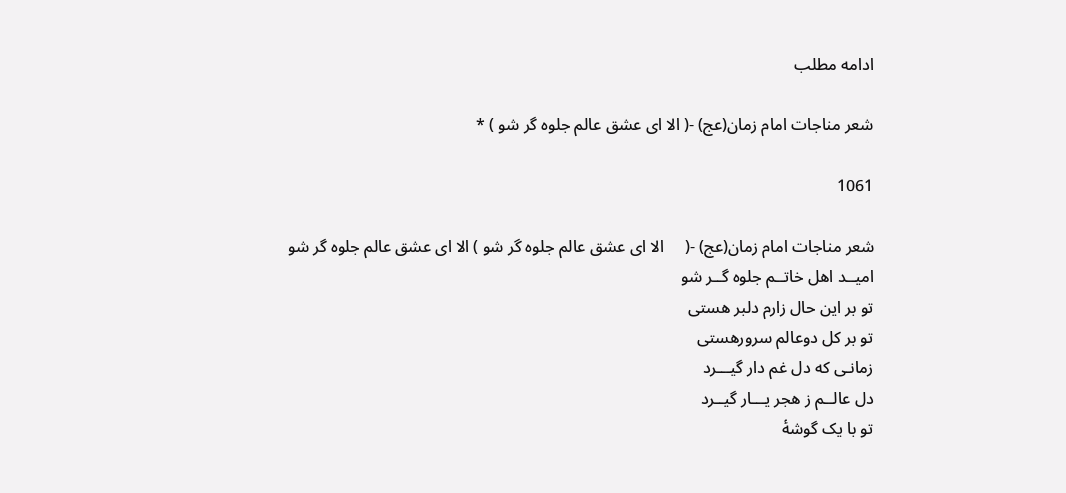ادامه مطلب

شعر مناجات امام زمان(عج) -( الا ای عشق عالم جلوه گر شو ) *

1061

شعر مناجات امام زمان(عج) -(     الا ای عشق عالم جلوه گر شو ) الا ای عشق عالم جلوه گر شو
امیــد اهل خاتــم جلوه گــر شو
تو بر این حال زارم دلبر هستی
تو بر کل دوعالم سرورهستی
زمانـی که دل غم دار گیـــرد
دل عالــم ز هجر یـــار گیــرد
تو با یک گوشۀ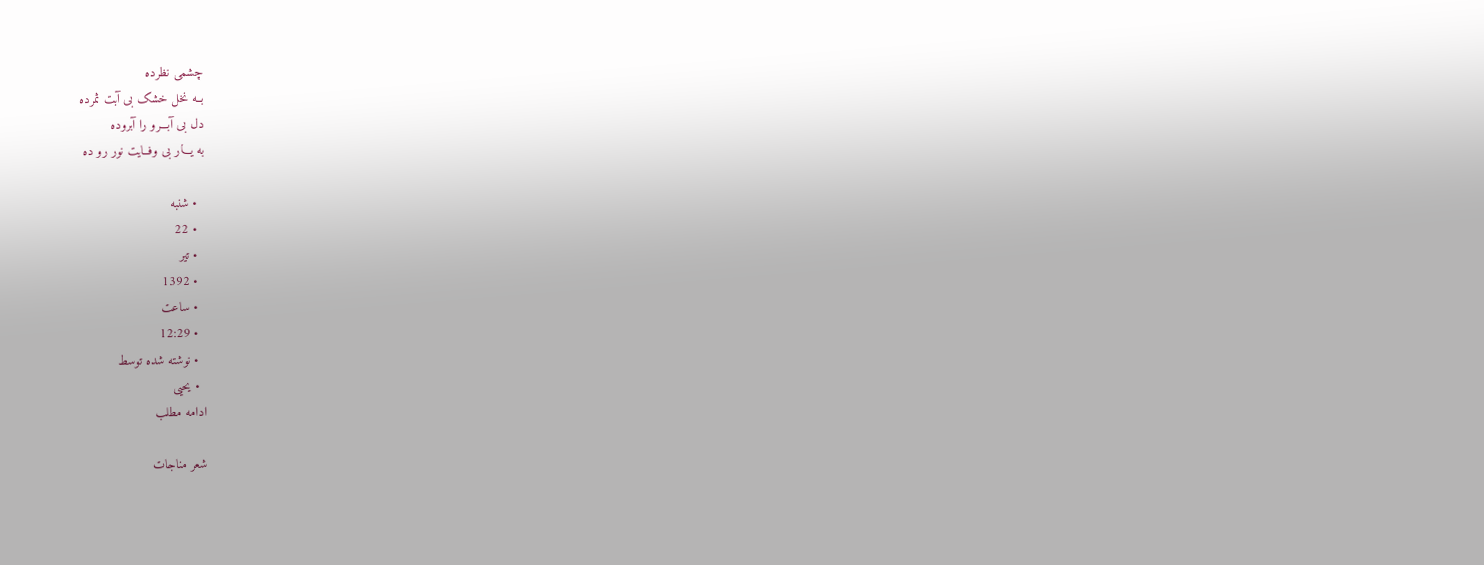چشمی نظرده
بــه نخل خشک بی آبت ثمرده
دل بی آبـــرو را آبروده
به یـــار بی وفــایت نور رو ده

  • شنبه
  • 22
  • تیر
  • 1392
  • ساعت
  • 12:29
  • نوشته شده توسط
  • یحیی
ادامه مطلب

شعر مناجات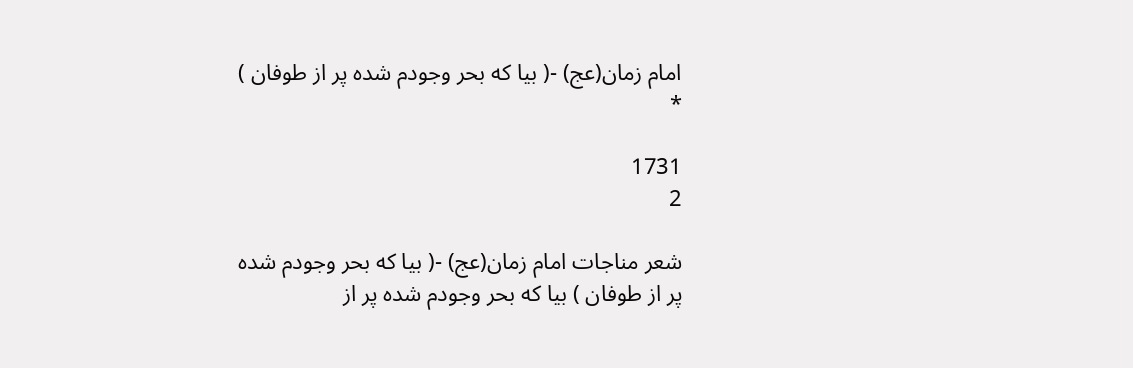امام زمان(عج) -( بیا که بحر وجودم شده پر از طوفان ) *

1731
2

شعر مناجات امام زمان(عج) -( بیا که بحر وجودم شده پر از طوفان ) بیا که بحر وجودم شده پر از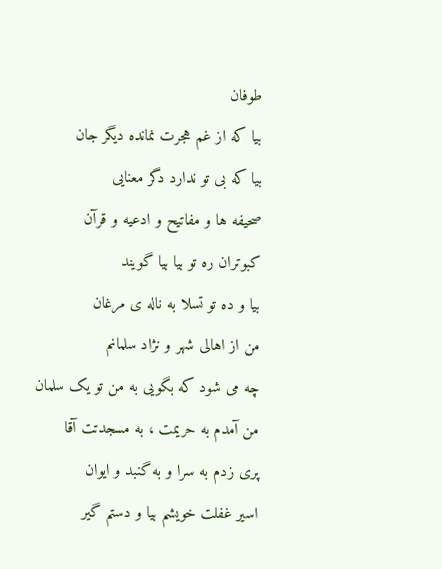طوفان
بیا که از غم هجرت نمانده دیگر جان
بیا که بی تو ندارد دگر معنایی
صحیفه ها و مفاتیح و ادعیه و قرآن
کبوتران ره تو بیا بیا گویند
بیا و ده تو تسلا به ناله ی مرغان
من از اهالی شهر و نژاد سلمانم
چه می شود که بگویی به من تو یک سلمان
من آمدم به حریمت‌‌‌ ، به مسجدتت آقا
پری زدم به سرا و به گنبد و ایوان
اسیر غفلت خویشم بیا و دستم گیر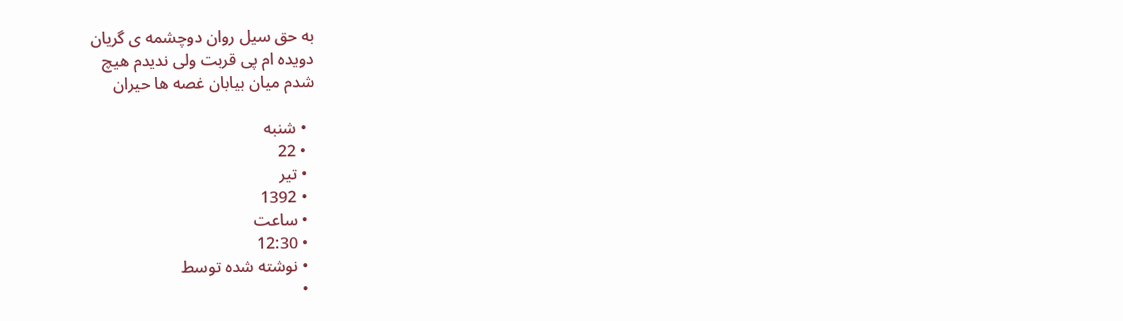به حق سیل روان دوچشمه ی گریان
دویده ام پی قربت ولی ندیدم هیچ
شدم میان بیابان غصه ها حیران

  • شنبه
  • 22
  • تیر
  • 1392
  • ساعت
  • 12:30
  • نوشته شده توسط
  •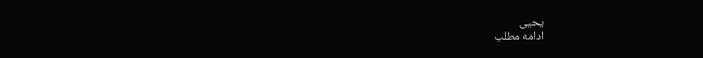یحیی
ادامه مطلب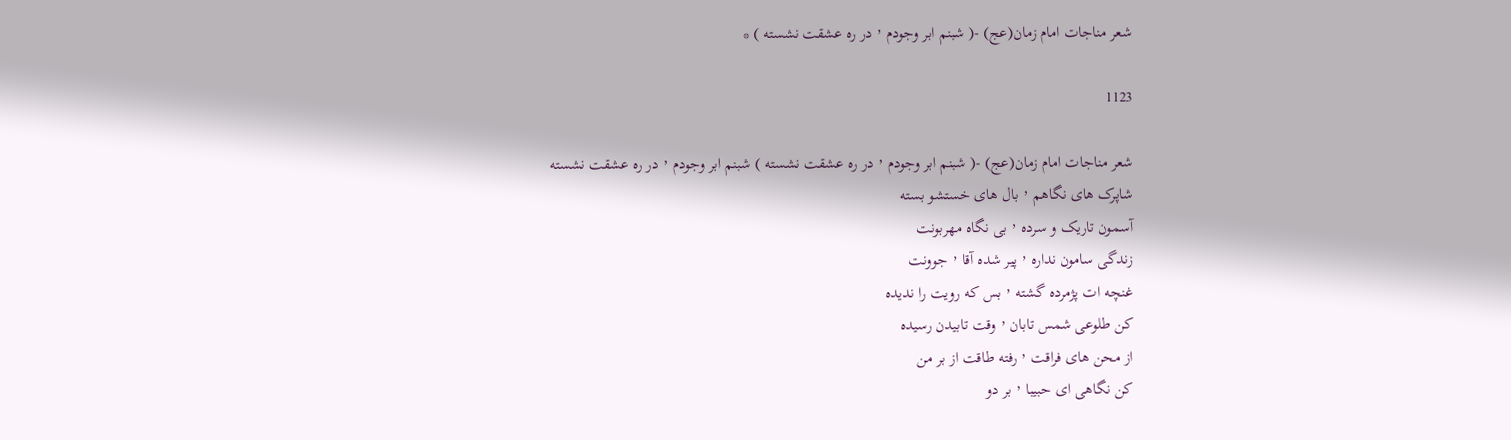شعر مناجات امام زمان(عج) -( شبنم ابر وجودم ٬ در ره عشقت نشسته ) *

1123

شعر مناجات امام زمان(عج) -( شبنم ابر وجودم ٬ در ره عشقت نشسته ) شبنم ابر وجودم ٬ در ره عشقت نشسته
شاپرک های نگاهم ٬ بال های خستشو بسته
آسمون تاریک و سرده ٬ بی نگاه مهربونت
زندگی سامون نداره ٬ پیر شده آقا ٬ جوونت
غنچه ات پژمرده گشته ٬ بس که رویت را ندیده
کن طلوعی شمس تابان ٬ وقت تابیدن رسیده
از محن های فراقت ٬ رفته طاقت از بر من
کن نگاهی ای حبیبا ٬ بر دو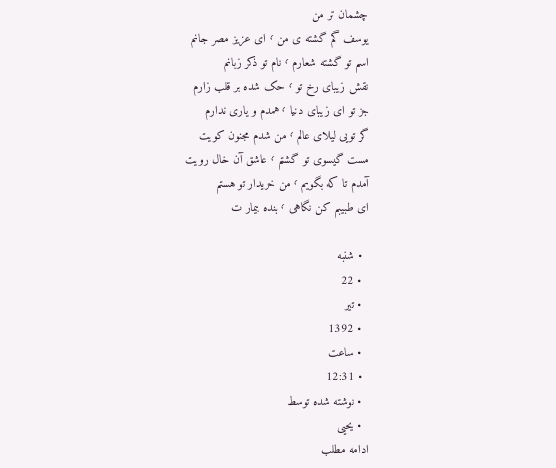چشمان تر من
یوسف گم گشته ی من ٬ ای عزیز مصر جانم
اسم تو گشته شعارم ٬ نام تو ذکر زبانم
نقش زیبای رخ تو ٬ حک شده بر قلب زارم
جز تو ای زیبای دنیا ٬ همدم و یاری ندارم
گر تویی لیلای عالم ٬ من شدم مجنون کویت
مست گیسوی تو گشتم ٬ عاشق آن خال رویت
آمدم تا که بگویم ٬ من خریدار تو هستم
ای طبیبم کن نگاهی ٬ بنده بیمار ت

  • شنبه
  • 22
  • تیر
  • 1392
  • ساعت
  • 12:31
  • نوشته شده توسط
  • یحیی
ادامه مطلب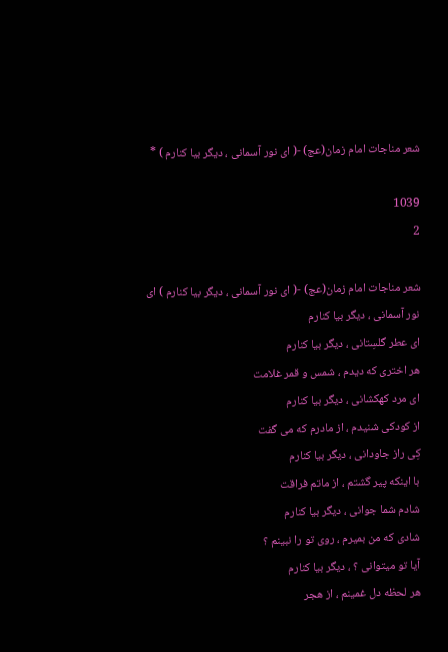شعر مناجات امام زمان(عج) -( ای نور آسمانی ، دیگر بیا کنارم ) *

1039
2

شعر مناجات امام زمان(عج) -( ای نور آسمانی ، دیگر بیا کنارم ) ای نور آسمانی ، دیگر بیا کنارم
ای عطر گلسِتانی ، دیگر بیا کنارم
هر اختری که دیدم ، شمس و قمر غلامت
ای مرد کهکشانی ، دیگر بیا کنارم
از کودکی شنیدم ، از مادرم که می گفت
کِی راز جاودانی ، دیگر بیا کنارم
با اینکه پیر گشتم ، از ماتم فراقت
شادم شما جوانی ، دیگر بیا کنارم
شادی که من بمیرم ، روی تو را نبینم ؟
آیا تو میتوانی ؟ ، دیگر بیا کنارم
هر لحظه دل غمینم ، از هجر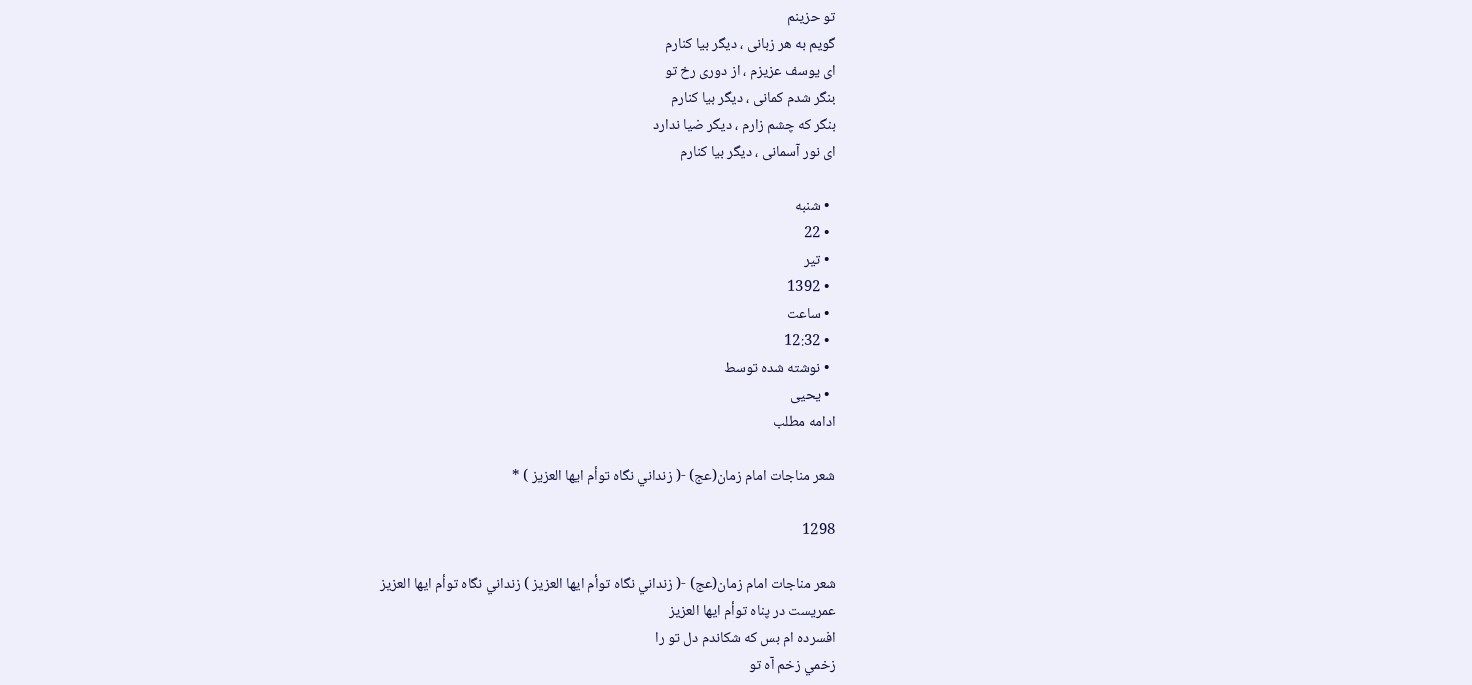تو حزینم
گویم به هر زبانی ، دیگر بیا کنارم
ای یوسف عزیزم ، از دوری رخ تو
بنگر شدم کمانی ، دیگر بیا کنارم
بنگر که چشم زارم ، دیگر ضیا ندارد
ای نور آسمانی ، دیگر بیا کنارم

  • شنبه
  • 22
  • تیر
  • 1392
  • ساعت
  • 12:32
  • نوشته شده توسط
  • یحیی
ادامه مطلب

شعر مناجات امام زمان(عج) -( زنداني نگاه توأم ايها العزيز ) *

1298

شعر مناجات امام زمان(عج) -( زنداني نگاه توأم ايها العزيز ) زنداني نگاه توأم ايها العزيز
عمريست در پناه توأم ايها العزيز
افسرده ام بس كه شكاندم دل تو را
زخمي زخم آه تو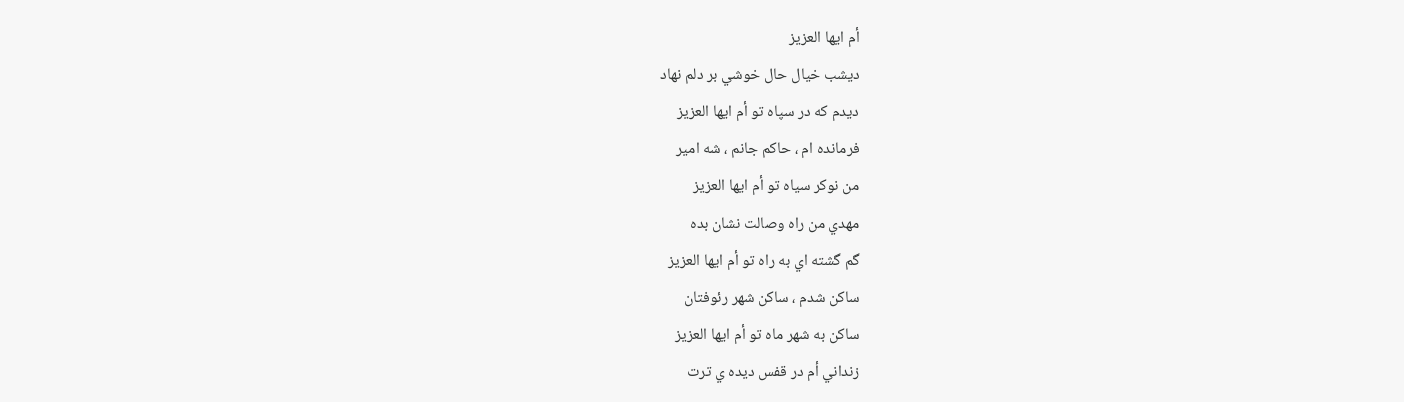أم ايها العزيز
ديشب خيال حال خوشي بر دلم نهاد
ديدم كه در سپاه تو أم ايها العزيز
فرمانده ام ، حاكم جانم ، شه امير
من نوكر سياه تو أم ايها العزيز
مهدي من راه وصالت نشان بده
گم گشته اي به راه تو أم ايها العزيز
ساكن شدم ، ساكن شهر رئوفتان
ساكن به شهر ماه تو أم ايها العزيز
زنداني أم در قفس ديده ي ترت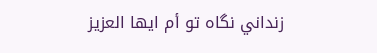زنداني نگاه تو أم ايها العزيز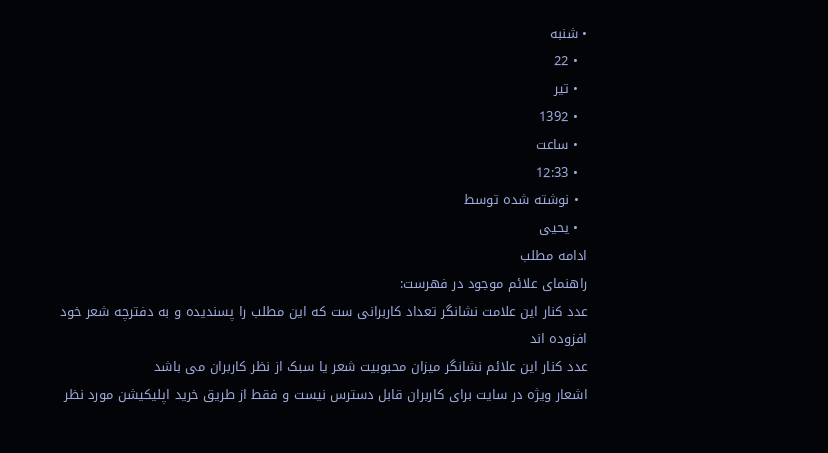• شنبه
  • 22
  • تیر
  • 1392
  • ساعت
  • 12:33
  • نوشته شده توسط
  • یحیی
ادامه مطلب
راهنمای علائم موجود در فهرست:
عدد کنار این علامت نشانگر تعداد کاربرانی ست که این مطلب را پسندیده و به دفترچه شعر خود افزوده اند
عدد کنار این علائم نشانگر میزان محبوبیت شعر یا سبک از نظر کاربران می باشد
اشعار ویژه در سایت برای کاربران قابل دسترس نیست و فقط از طریق خرید اپلیکیشن مورد نظر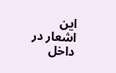این اشعار در داخل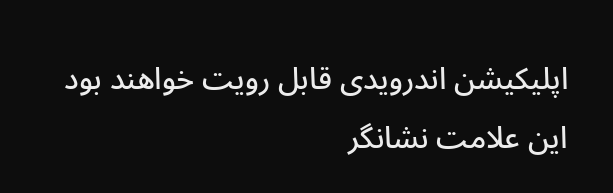اپلیکیشن اندرویدی قابل رویت خواهند بود
این علامت نشانگر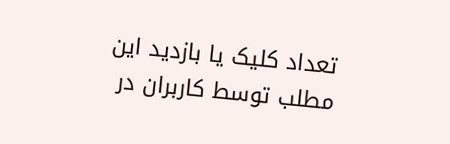تعداد کلیک یا بازدید این مطلب توسط کاربران در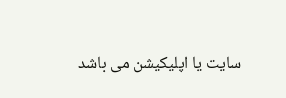سایت یا اپلیکیشن می باشد